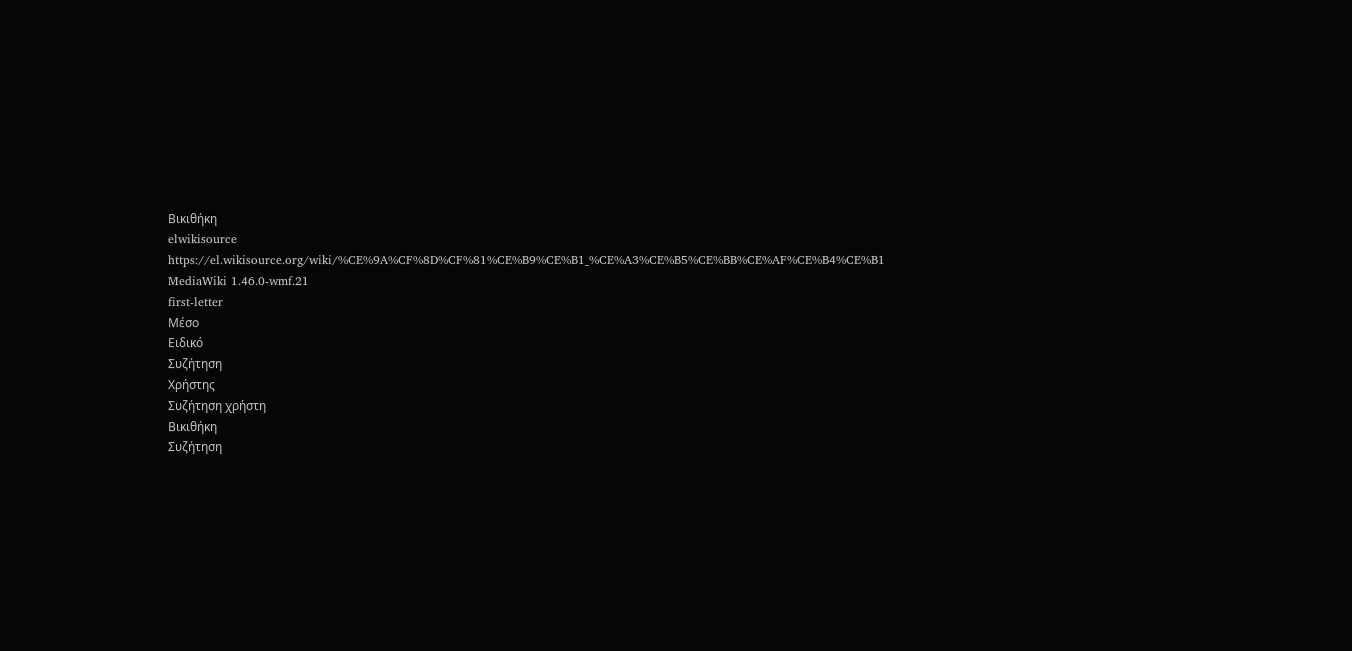Βικιθήκη
elwikisource
https://el.wikisource.org/wiki/%CE%9A%CF%8D%CF%81%CE%B9%CE%B1_%CE%A3%CE%B5%CE%BB%CE%AF%CE%B4%CE%B1
MediaWiki 1.46.0-wmf.21
first-letter
Μέσο
Ειδικό
Συζήτηση
Χρήστης
Συζήτηση χρήστη
Βικιθήκη
Συζήτηση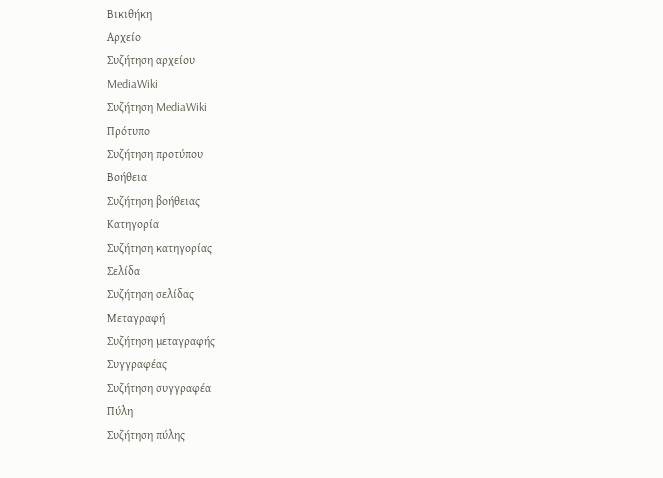Βικιθήκη
Αρχείο
Συζήτηση αρχείου
MediaWiki
Συζήτηση MediaWiki
Πρότυπο
Συζήτηση προτύπου
Βοήθεια
Συζήτηση βοήθειας
Κατηγορία
Συζήτηση κατηγορίας
Σελίδα
Συζήτηση σελίδας
Μεταγραφή
Συζήτηση μεταγραφής
Συγγραφέας
Συζήτηση συγγραφέα
Πύλη
Συζήτηση πύλης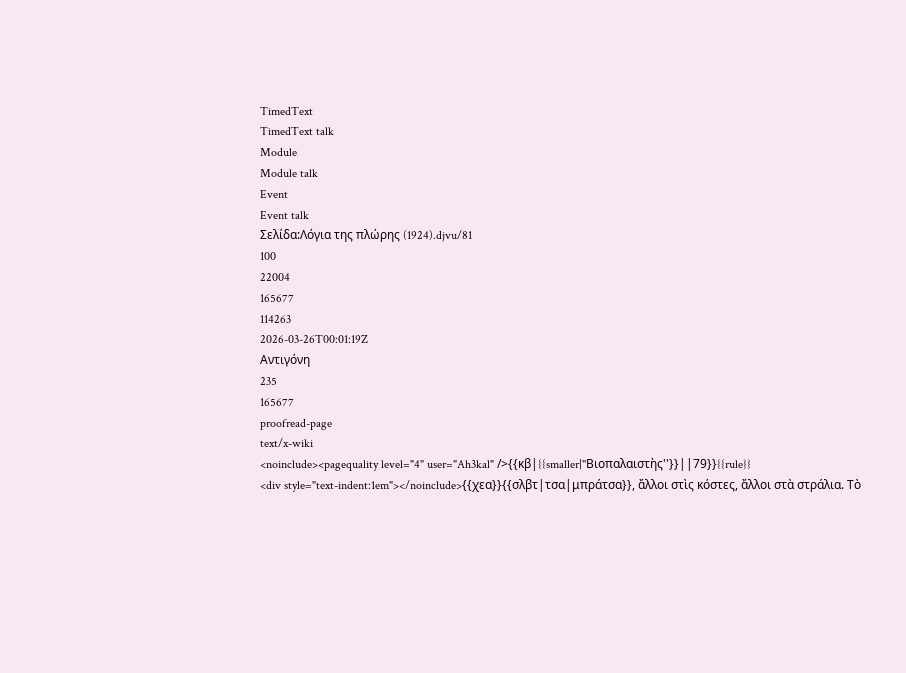TimedText
TimedText talk
Module
Module talk
Event
Event talk
Σελίδα:Λόγια της πλώρης (1924).djvu/81
100
22004
165677
114263
2026-03-26T00:01:19Z
Αντιγόνη
235
165677
proofread-page
text/x-wiki
<noinclude><pagequality level="4" user="Ah3kal" />{{κβ|{{smaller|''Βιοπαλαιστὴς''}}||79}}{{rule}}
<div style="text-indent:1em"></noinclude>{{χεα}}{{σλβτ|τσα|μπράτσα}}, ἄλλοι στὶς κόστες, ἄλλοι στὰ στράλια. Τὸ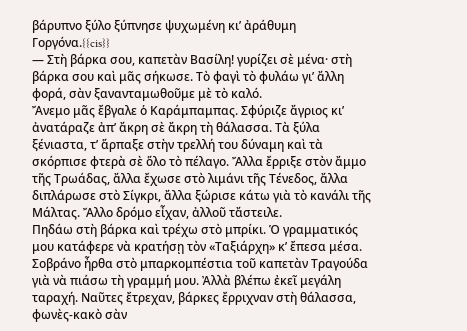βάρυπνο ξύλο ξύπνησε ψυχωμένη κι’ ἀράθυμη Γοργόνα.{{cis}}
— Στὴ βάρκα σου, καπετὰν Βασίλη! γυρίζει σὲ μένα· στὴ βάρκα σου καὶ μᾶς σήκωσε. Τὸ φαγὶ τὸ φυλάω γι’ ἄλλη φορά, σὰν ξανανταμωθοῦμε μὲ τὸ καλό.
Ἄνεμο μᾶς ἔβγαλε ὁ Καράμπαμπας. Σφύριζε ἄγριος κι’ ἀνατάραζε ἀπ’ ἄκρη σὲ ἄκρη τὴ θάλασσα. Τὰ ξύλα ξένιαστα, τ’ ἅρπαξε στὴν τρελλή του δύναμη καὶ τὰ σκόρπισε φτερὰ σὲ ὅλο τὸ πέλαγο. Ἄλλα ἔρριξε στὸν ἄμμο τῆς Τρωάδας, ἄλλα ἔχωσε στὸ λιμάνι τῆς Τένεδος, ἄλλα διπλάρωσε στὸ Σίγκρι, ἄλλα ξώρισε κάτω γιὰ τὸ κανάλι τῆς Μάλτας. Ἄλλο δρόμο εἶχαν, ἀλλοῦ τἄστειλε.
Πηδάω στὴ βάρκα καὶ τρέχω στὸ μπρίκι. Ὁ γραμματικός μου κατάφερε νὰ κρατήσῃ τὸν «Ταξιάρχη» κ’ ἔπεσα μέσα. Σοβράνο ἦρθα στὸ μπαρκομπέστια τοῦ καπετὰν Τραγούδα γιὰ νὰ πιάσω τὴ γραμμή μου. Ἀλλὰ βλέπω ἐκεῖ μεγάλη ταραχή. Ναῦτες ἔτρεχαν, βάρκες ἔρριχναν στὴ θάλασσα, φωνὲς-κακὸ σὰν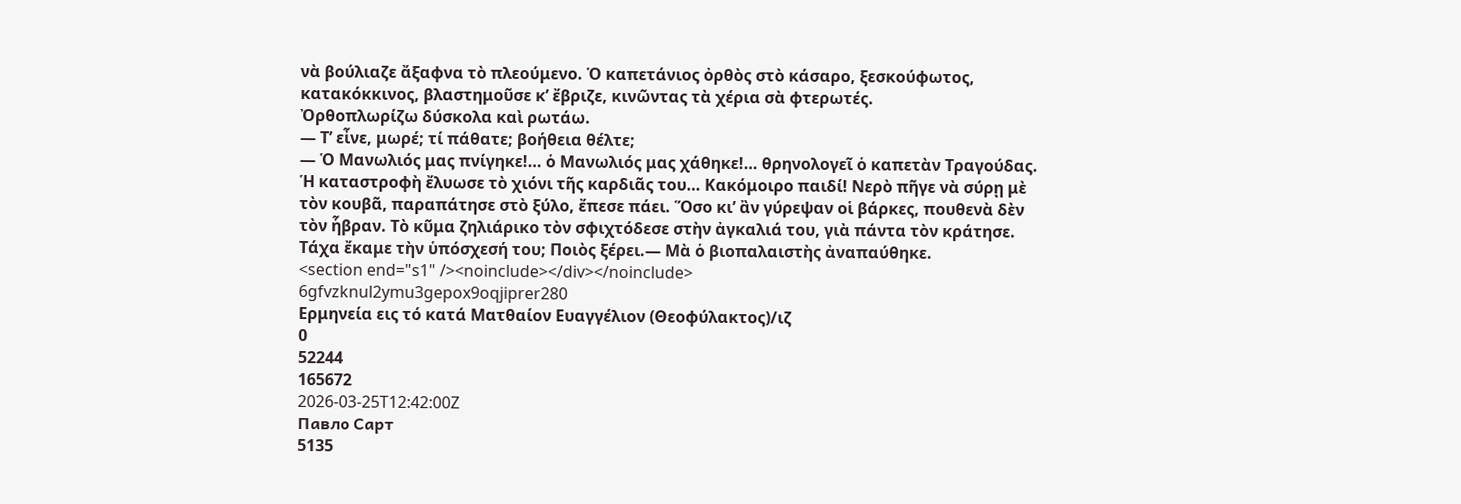νὰ βούλιαζε ἄξαφνα τὸ πλεούμενο. Ὁ καπετάνιος ὀρθὸς στὸ κάσαρο, ξεσκούφωτος, κατακόκκινος, βλαστημοῦσε κ’ ἔβριζε, κινῶντας τὰ χέρια σὰ φτερωτές.
Ὀρθοπλωρίζω δύσκολα καὶ ρωτάω.
— Τ’ εἶνε, μωρέ; τί πάθατε; βοήθεια θέλτε;
— Ὁ Μανωλιός μας πνίγηκε!… ὁ Μανωλιός μας χάθηκε!… θρηνολογεῖ ὁ καπετὰν Τραγούδας.
Ἡ καταστροφὴ ἔλυωσε τὸ χιόνι τῆς καρδιᾶς του… Κακόμοιρο παιδί! Νερὸ πῆγε νὰ σύρῃ μὲ τὸν κουβᾶ, παραπάτησε στὸ ξύλο, ἔπεσε πάει. Ὅσο κι’ ἂν γύρεψαν οἱ βάρκες, πουθενὰ δὲν τὸν ἧβραν. Τὸ κῦμα ζηλιάρικο τὸν σφιχτόδεσε στὴν ἀγκαλιά του, γιὰ πάντα τὸν κράτησε. Τάχα ἔκαμε τὴν ὑπόσχεσή του; Ποιὸς ξέρει.— Μὰ ὁ βιοπαλαιστὴς ἀναπαύθηκε.
<section end="s1" /><noinclude></div></noinclude>
6gfvzknul2ymu3gepox9oqjiprer280
Ερμηνεία εις τό κατά Ματθαίον Ευαγγέλιον (Θεοφύλακτος)/ιζ
0
52244
165672
2026-03-25T12:42:00Z
Павло Сарт
5135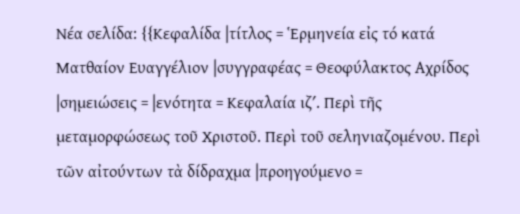Νέα σελίδα: {{Κεφαλίδα |τίτλος = Ἑρμηνεία εἰς τό κατά Ματθαίον Ευαγγέλιον |συγγραφέας = Θεοφύλακτος Αχρίδος |σημειώσεις = |ενότητα = Κεφαλαία ιζʹ. Περὶ τῆς μεταμορφώσεως τοῦ Χριστοῦ. Περὶ τοῦ σεληνιαζομένου. Περὶ τῶν αἰτούντων τὰ δίδραχμα |προηγούμενο =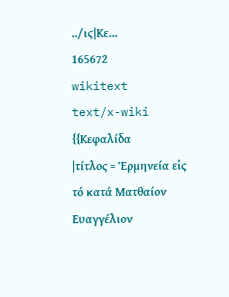../ιϛ|Κε...
165672
wikitext
text/x-wiki
{{Κεφαλίδα
|τίτλος = Ἑρμηνεία εἰς τό κατά Ματθαίον Ευαγγέλιον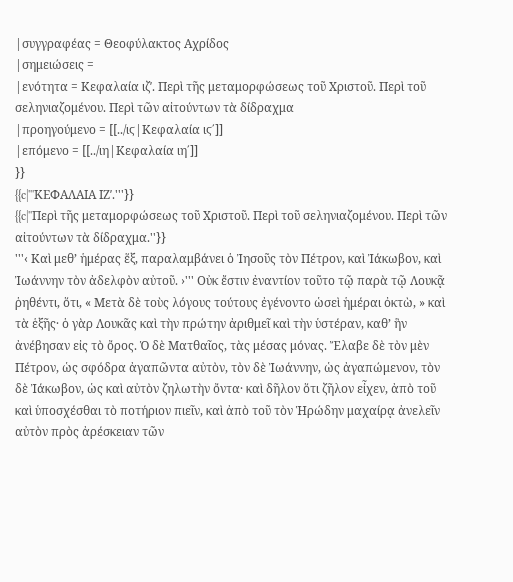|συγγραφέας = Θεοφύλακτος Αχρίδος
|σημειώσεις =
|ενότητα = Κεφαλαία ιζʹ. Περὶ τῆς μεταμορφώσεως τοῦ Χριστοῦ. Περὶ τοῦ σεληνιαζομένου. Περὶ τῶν αἰτούντων τὰ δίδραχμα
|προηγούμενο = [[../ιϛ|Κεφαλαία ιϛ΄]]
|επόμενο = [[../ιη|Κεφαλαία ιη΄]]
}}
{{c|'''ΚΕΦΑΛΑΙΑ ΙΖʹ.'''}}
{{c|''Περὶ τῆς μεταμορφώσεως τοῦ Χριστοῦ. Περὶ τοῦ σεληνιαζομένου. Περὶ τῶν αἰτούντων τὰ δίδραχμα.''}}
'''‹ Καὶ μεθ’ ἡμέρας ἕξ, παραλαμβάνει ὁ Ἰησοῦς τὸν Πέτρον, καὶ Ἰάκωβον, καὶ Ἰωάννην τὸν ἀδελφὸν αὐτοῦ. ›''' Οὐκ ἔστιν ἐναντίον τοῦτο τῷ παρὰ τῷ Λουκᾷ ῥηθέντι, ὅτι, « Μετὰ δὲ τοὺς λόγους τούτους ἐγένοντο ὡσεὶ ἡμέραι ὀκτὼ, » καὶ τὰ ἑξῆς· ὁ γὰρ Λουκᾶς καὶ τὴν πρώτην ἀριθμεῖ καὶ τὴν ὑστέραν, καθ’ ἣν ἀνέβησαν εἰς τὸ ὄρος. Ὁ δὲ Ματθαῖος, τὰς μέσας μόνας. Ἔλαβε δὲ τὸν μὲν Πέτρον, ὡς σφόδρα ἀγαπῶντα αὐτὸν, τὸν δὲ Ἰωάννην, ὡς ἀγαπώμενον, τὸν δὲ Ἰάκωβον, ὡς καὶ αὐτὸν ζηλωτὴν ὄντα· καὶ δῆλον ὅτι ζῆλον εἶχεν, ἀπὸ τοῦ καὶ ὑποσχέσθαι τὸ ποτήριον πιεῖν, καὶ ἀπὸ τοῦ τὸν Ἡρώδην μαχαίρᾳ ἀνελεῖν αὐτὸν πρὸς ἀρέσκειαν τῶν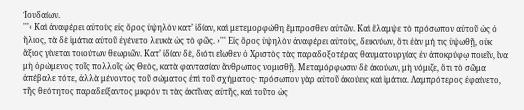Ἰουδαίων.
'''‹ Καὶ ἀναφέρει αὐτοὺς εἰς ὄρος ὑψηλὸν κατ’ ἰδίαν, καὶ μετεμορφώθη ἔμπροσθεν αὐτῶν. Καὶ ἔλαμψε τὸ πρόσωπον αὐτοῦ ὡς ὁ ἥλιος, τὰ δὲ ἱμάτια αὐτοῦ ἐγένετο λευκὰ ὡς τὸ φῶς. ›''' Εἰς ὄρος ὑψηλὸν ἀναφέρει αὐτοὺς, δεικνύων, ὅτι ἐὰν μή τις ὑψωθῇ, οὐκ ἄξιος γίνεται τοιούτων θεωριῶν. Κατ’ ἰδίαν δὲ, διότι εἴωθεν ὁ Χριστὸς τὰς παραδοξοτέρας θαυματουργίας ἐν ἀποκρύφῳ ποιεῖν, ἵνα μὴ ὁρώμενος τοῖς πολλοῖς ὡς Θεὸς, κατὰ φαντασίαν ἄνθρωπος νομισθῇ. Μεταμόρφωσιν δὲ ἀκούων, μὴ νόμιζε, ὅτι τὸ σῶμα ἀπέβαλε τότε, ἀλλὰ μένοντος τοῦ σώματος ἐπὶ τοῦ σχήματος· πρόσωπον γὰρ αὐτοῦ ἀκούεις καὶ ἱμάτια. Λαμπρότερος ἐφαίνετο, τῆς θεότητος παραδείξαντος μικρόν τι τὰς ἀκτῖνας αὐτῆς, καὶ τοῦτο ὡς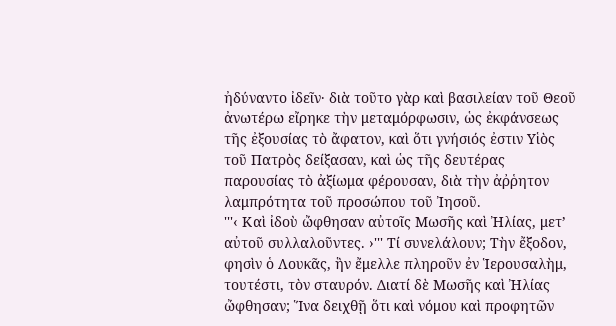ἠδύναντο ἰδεῖν· διὰ τοῦτο γὰρ καὶ βασιλείαν τοῦ Θεοῦ ἀνωτέρω εἴρηκε τὴν μεταμόρφωσιν, ὡς ἐκφάνσεως τῆς ἐξουσίας τὸ ἄφατον, καὶ ὅτι γνήσιός ἐστιν Υἱὸς τοῦ Πατρὸς δείξασαν, καὶ ὡς τῆς δευτέρας παρουσίας τὸ ἀξίωμα φέρουσαν, διὰ τὴν ἀῤῥητον λαμπρότητα τοῦ προσώπου τοῦ Ἰησοῦ.
'''‹ Καὶ ἰδοὺ ὤφθησαν αὐτοῖς Μωσῆς καὶ Ἠλίας, μετ’ αὐτοῦ συλλαλοῦντες. ›''' Τί συνελάλουν; Τὴν ἔξοδον, φησὶν ὁ Λουκᾶς, ἣν ἔμελλε πληροῦν ἐν Ἱερουσαλὴμ, τουτέστι, τὸν σταυρόν. Διατί δὲ Μωσῆς καὶ Ἠλίας ὤφθησαν; Ἵνα δειχθῇ ὅτι καὶ νόμου καὶ προφητῶν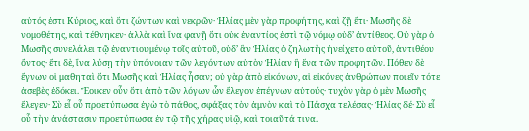αὐτός ἐστι Κύριος, καὶ ὅτι ζώντων καὶ νεκρῶν· Ἠλίας μὲν γὰρ προφήτης, καὶ ζῇ ἔτι· Μωσῆς δὲ νομοθέτης, καὶ τέθνηκεν· ἀλλὰ καὶ ἵνα φανῇ ὅτι οὐκ ἐναντίος ἐστὶ τῷ νόμῳ οὐδ’ ἀντίθεος. Οὐ γὰρ ὁ Μωσῆς συνελάλει τῷ ἐναντιουμένῳ τοῖς αὐτοῦ, οὐδ’ ἂν Ἠλίας ὁ ζηλωτὴς ἠνείχετο αὐτοῦ, ἀντιθέου ὄντος· ἔτι δὲ, ἵνα λύσῃ τὴν ὑπόνοιαν τῶν λεγόντων αὐτὸν Ἠλίαν ἢ ἕνα τῶν προφητῶν. Πόθεν δὲ ἔγνων οἱ μαθηταὶ ὅτι Μωσῆς καὶ Ἠλίας ἦσαν; οὐ γὰρ ἀπὸ εἰκόνων, αἱ εἰκόνες ἀνθρώπων ποιεῖν τότε ἀσεβὲς ἐδόκει. Ἔοικεν οὖν ὅτι ἀπὸ τῶν λόγων ὧν ἔλεγον ἐπέγνων αὐτούς· τυχὸν γὰρ ὁ μὲν Μωσῆς ἔλεγεν· Σὺ εἶ οὗ προετύπωσα ἐγὼ τὸ πάθος, σφάξας τὸν ἀμνὸν καὶ τὸ Πάσχα τελέσας· Ἠλίας δέ· Σὺ εἶ οὗ τὴν ἀνάστασιν προετύπωσα ἐν τῷ τῆς χήρας υἱῷ, καὶ τοιαῦτά τινα.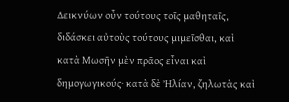Δεικνύων οὖν τούτους τοῖς μαθηταῖς, διδάσκει αὐτοὺς τούτους μιμεῖσθαι, καὶ κατὰ Μωσῆν μὲν πρᾶος εἶναι καὶ δημογωγικούς· κατὰ δὲ Ἠλίαν, ζηλωτὰς καὶ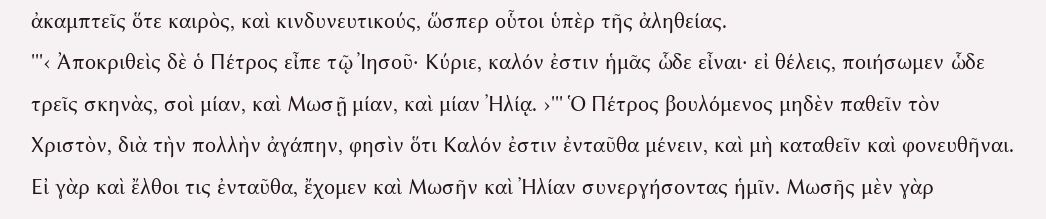ἀκαμπτεῖς ὅτε καιρὸς, καὶ κινδυνευτικούς, ὥσπερ οὗτοι ὑπὲρ τῆς ἀληθείας.
'''‹ Ἀποκριθεὶς δὲ ὁ Πέτρος εἶπε τῷ Ἰησοῦ· Κύριε, καλόν ἐστιν ἡμᾶς ὧδε εἶναι· εἰ θέλεις, ποιήσωμεν ὧδε τρεῖς σκηνὰς, σοὶ μίαν, καὶ Μωσῇ μίαν, καὶ μίαν Ἠλίᾳ. ›''' Ὁ Πέτρος βουλόμενος μηδὲν παθεῖν τὸν Χριστὸν, διὰ τὴν πολλὴν ἀγάπην, φησὶν ὅτι Καλόν ἐστιν ἐνταῦθα μένειν, καὶ μὴ καταθεῖν καὶ φονευθῆναι. Εἰ γὰρ καὶ ἔλθοι τις ἐνταῦθα, ἔχομεν καὶ Μωσῆν καὶ Ἠλίαν συνεργήσοντας ἡμῖν. Μωσῆς μὲν γὰρ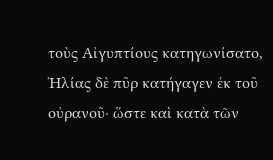τοὺς Αἰγυπτίους κατηγωνίσατο, Ἠλίας δὲ πῦρ κατήγαγεν ἐκ τοῦ οὐρανοῦ· ὥστε καὶ κατὰ τῶν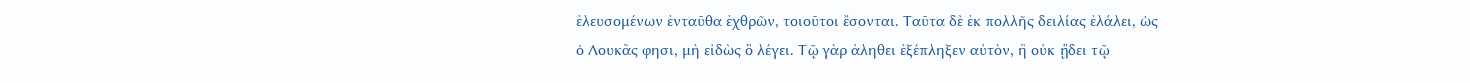ἐλευσομένων ἐνταῦθα ἐχθρῶν, τοιοῦτοι ἔσονται. Ταῦτα δὲ ἐκ πολλῆς δειλίας ἐλάλει, ὡς ὁ Λουκᾶς φησι, μὴ εἰδὼς ὃ λέγει. Τῷ γὰρ ἀληθει ἐξέπληξεν αὐτὸν, ἢ οὐκ ᾔδει τῷ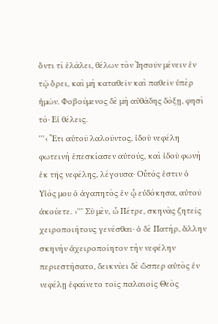ὄντι τί ἐλάλει, θέλων τὸν Ἰησοῦν μένειν ἐν τῷ ὄρει, καὶ μὴ καταθεῖν καὶ παθεῖν ὑπὲρ ἡμῶν. Φοβούμενος δὲ μὴ αὐθάδης δόξῃ, φησὶ τό· Εἰ θέλεις.
'''‹ Ἔτι αὐτοῦ λαλοῦντος, ἰδοὺ νεφέλη φωτεινὴ ἐπεσκίασεν αὐτούς, καὶ ἰδοὺ φωνὴ ἐκ τῆς νεφέλης, λέγουσα· Οὗτός ἐστιν ὁ Υἱός μου ὁ ἀγαπητὸς ἐν ᾧ εὐδόκησα, αὐτοῦ ἀκούετε. ›''' Σὺ μὲν, ὦ Πέτρε, σκηνὰς ζητεῖς χειροποιήτους γενέσθαι· ὁ δὲ Πατὴρ, ἄλλην σκηνὴν ἀχειροποίητον τὴν νεφέλην περιεστήσατο, δεικνύει δὲ ὥσπερ αὐτὸς ἐν νεφέλῃ ἐφαίνετο τοῖς παλαιοῖς Θεὸς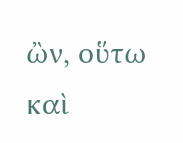ὢν, οὕτω καὶ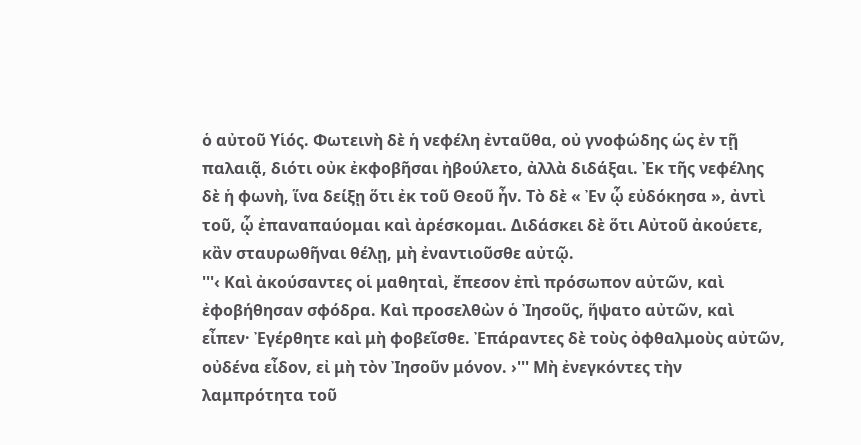ὁ αὐτοῦ Υἱός. Φωτεινὴ δὲ ἡ νεφέλη ἐνταῦθα, οὐ γνοφώδης ὡς ἐν τῇ παλαιᾷ, διότι οὐκ ἐκφοβῆσαι ἠβούλετο, ἀλλὰ διδάξαι. Ἐκ τῆς νεφέλης δὲ ἡ φωνὴ, ἵνα δείξῃ ὅτι ἐκ τοῦ Θεοῦ ἦν. Τὸ δὲ « Ἐν ᾧ εὐδόκησα », ἀντὶ τοῦ, ᾧ ἐπαναπαύομαι καὶ ἀρέσκομαι. Διδάσκει δὲ ὅτι Αὐτοῦ ἀκούετε, κἂν σταυρωθῆναι θέλῃ, μὴ ἐναντιοῦσθε αὐτῷ.
'''‹ Καὶ ἀκούσαντες οἱ μαθηταὶ, ἔπεσον ἐπὶ πρόσωπον αὐτῶν, καὶ ἐφοβήθησαν σφόδρα. Καὶ προσελθὼν ὁ Ἰησοῦς, ἥψατο αὐτῶν, καὶ εἶπεν· Ἐγέρθητε καὶ μὴ φοβεῖσθε. Ἐπάραντες δὲ τοὺς ὀφθαλμοὺς αὐτῶν, οὐδένα εἶδον, εἰ μὴ τὸν Ἰησοῦν μόνον. ›''' Μὴ ἐνεγκόντες τὴν λαμπρότητα τοῦ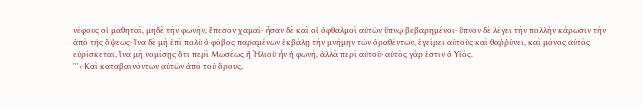νέφους οἱ μαθηταὶ, μηδὲ τὴν φωνὴν, ἔπεσον χαμαί· ἦσαν δὲ καὶ οἱ ὀφθαλμοὶ αὐτῶν ὕπνῳ βεβαρημένοι· ὕπνον δὲ λέγει τὴν πολλὴν κάρωσιν τὴν ἀπὸ τῆς ὄψεως· ἵνα δὲ μὴ ἐπὶ πολὺ ὁ φόβος παραμένων ἐκβάλῃ τὴν μνήμην τῶν ὁραθέντων, ἐγείρει αὐτοὺς καὶ θαῤῥύνει, καὶ μόνος αὐτὸς εὑρίσκεται, ἵνα μὴ νομίσῃς ὅτι περὶ Μωσέως ἢ Ἠλιοὺ ἦν ἡ φωνὴ, ἀλλὰ περὶ αὐτοῦ· αὐτὸς γάρ ἐστιν ὁ Υἱός.
'''‹ Καὶ καταβαινόντων αὐτῶν ἀπὸ τοῦ ὄρους,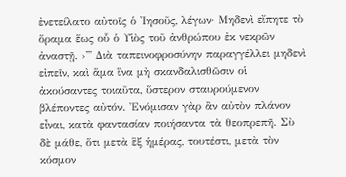ἐνετείλατο αὐτοῖς ὁ Ἰησοῦς, λέγων· Μηδενὶ εἴπητε τὸ ὅραμα ἕως οὗ ὁ Υἱὸς τοῦ ἀνθρώπου ἐκ νεκρῶν ἀναστῇ. ›''' Διὰ ταπεινοφροσύνην παραγγέλλει μηδενὶ εἰπεῖν, καὶ ἅμα ἵνα μὴ σκανδαλισθῶσιν οἱ ἀκούσαντες τοιαῦτα, ὕστερον σταυρούμενον βλέποντες αὐτόν. Ἐνόμισαν γὰρ ἂν αὐτὸν πλάνον εἶναι, κατὰ φαντασίαν ποιήσαντα τὰ θεοπρεπῆ. Σὺ δὲ μάθε, ὅτι μετὰ ἓξ ἡμέρας, τουτέστι, μετὰ τὸν κόσμον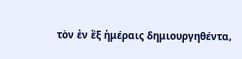τὸν ἐν ἓξ ἡμέραις δημιουργηθέντα,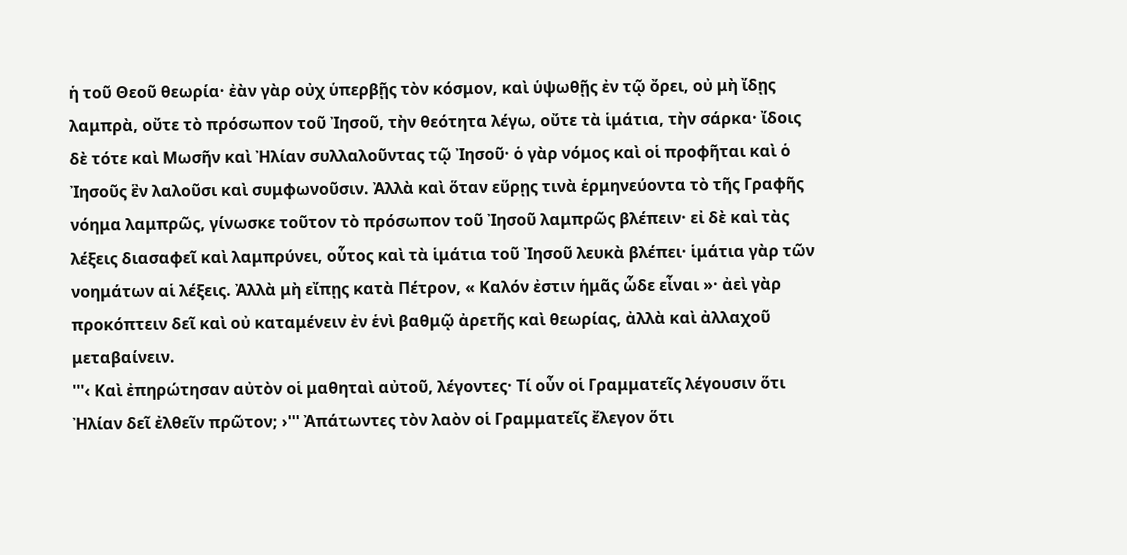ἡ τοῦ Θεοῦ θεωρία· ἐὰν γὰρ οὐχ ὑπερβῇς τὸν κόσμον, καὶ ὑψωθῇς ἐν τῷ ὄρει, οὐ μὴ ἴδῃς λαμπρὰ, οὔτε τὸ πρόσωπον τοῦ Ἰησοῦ, τὴν θεότητα λέγω, οὔτε τὰ ἱμάτια, τὴν σάρκα· ἴδοις δὲ τότε καὶ Μωσῆν καὶ Ἠλίαν συλλαλοῦντας τῷ Ἰησοῦ· ὁ γὰρ νόμος καὶ οἱ προφῆται καὶ ὁ Ἰησοῦς ἓν λαλοῦσι καὶ συμφωνοῦσιν. Ἀλλὰ καὶ ὅταν εὕρῃς τινὰ ἑρμηνεύοντα τὸ τῆς Γραφῆς νόημα λαμπρῶς, γίνωσκε τοῦτον τὸ πρόσωπον τοῦ Ἰησοῦ λαμπρῶς βλέπειν· εἰ δὲ καὶ τὰς λέξεις διασαφεῖ καὶ λαμπρύνει, οὗτος καὶ τὰ ἱμάτια τοῦ Ἰησοῦ λευκὰ βλέπει· ἱμάτια γὰρ τῶν νοημάτων αἱ λέξεις. Ἀλλὰ μὴ εἴπῃς κατὰ Πέτρον, « Καλόν ἐστιν ἡμᾶς ὧδε εἶναι »· ἀεὶ γὰρ προκόπτειν δεῖ καὶ οὐ καταμένειν ἐν ἑνὶ βαθμῷ ἀρετῆς καὶ θεωρίας, ἀλλὰ καὶ ἀλλαχοῦ μεταβαίνειν.
'''‹ Καὶ ἐπηρώτησαν αὐτὸν οἱ μαθηταὶ αὐτοῦ, λέγοντες· Τί οὖν οἱ Γραμματεῖς λέγουσιν ὅτι Ἠλίαν δεῖ ἐλθεῖν πρῶτον; ›''' Ἀπάτωντες τὸν λαὸν οἱ Γραμματεῖς ἔλεγον ὅτι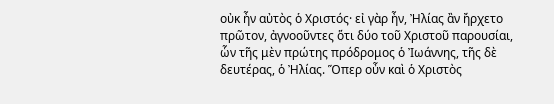οὐκ ἦν αὐτὸς ὁ Χριστός· εἰ γὰρ ἦν, Ἠλίας ἂν ἤρχετο πρῶτον, ἀγνοοῦντες ὅτι δύο τοῦ Χριστοῦ παρουσίαι, ὧν τῆς μὲν πρώτης πρόδρομος ὁ Ἰωάννης, τῆς δὲ δευτέρας, ὁ Ἠλίας. Ὅπερ οὖν καὶ ὁ Χριστὸς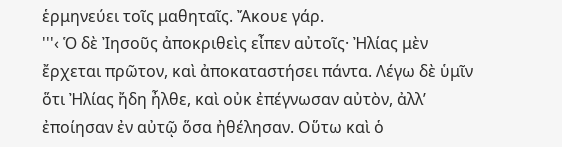ἑρμηνεύει τοῖς μαθηταῖς. Ἄκουε γάρ.
'''‹ Ὁ δὲ Ἰησοῦς ἀποκριθεὶς εἶπεν αὐτοῖς· Ἠλίας μὲν ἔρχεται πρῶτον, καὶ ἀποκαταστήσει πάντα. Λέγω δὲ ὑμῖν ὅτι Ἠλίας ἤδη ἦλθε, καὶ οὐκ ἐπέγνωσαν αὐτὸν, ἀλλ’ ἐποίησαν ἐν αὐτῷ ὅσα ἠθέλησαν. Οὕτω καὶ ὁ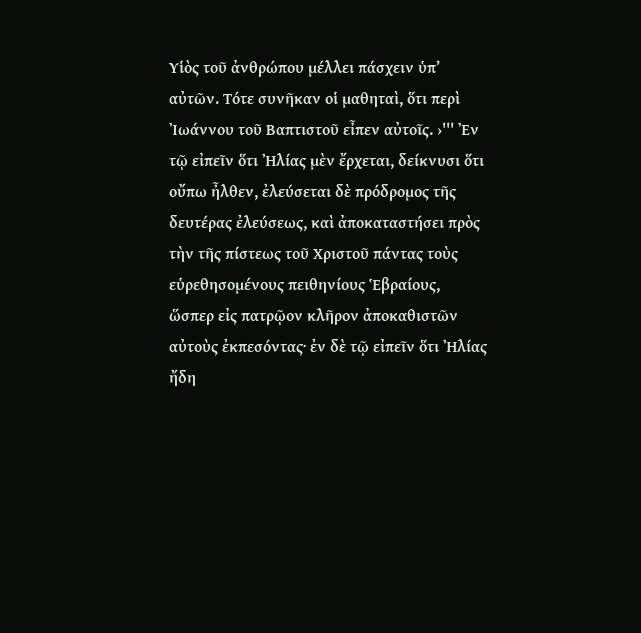Υἱὸς τοῦ ἀνθρώπου μέλλει πάσχειν ὑπ’ αὐτῶν. Τότε συνῆκαν οἱ μαθηταὶ, ὅτι περὶ Ἰωάννου τοῦ Βαπτιστοῦ εἶπεν αὐτοῖς. ›''' Ἐν τῷ εἰπεῖν ὅτι Ἠλίας μὲν ἔρχεται, δείκνυσι ὅτι οὔπω ἦλθεν, ἐλεύσεται δὲ πρόδρομος τῆς δευτέρας ἐλεύσεως, καὶ ἀποκαταστήσει πρὸς τὴν τῆς πίστεως τοῦ Χριστοῦ πάντας τοὺς εὑρεθησομένους πειθηνίους Ἑβραίους, ὥσπερ εἰς πατρῷον κλῆρον ἀποκαθιστῶν αὐτοὺς ἐκπεσόντας· ἐν δὲ τῷ εἰπεῖν ὅτι Ἠλίας ἤδη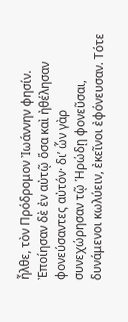ἦλθε, τὸν Πρόδρομον Ἰωάννην φησίν. Ἐποίησαν δὲ ἐν αὐτῷ ὅσα καὶ ἠθέλησαν φονεύσαντες αὐτόν· δι’ ὧν γὰρ συνεχώρησαν τῷ Ἡρώδῃ φονεῦσαι, δυνάμενοι κωλύειν, ἐκεῖνοι ἐφόνευσαν. Τότε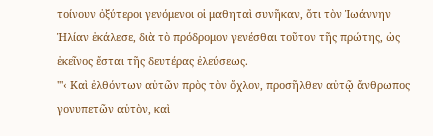τοίνουν ὀξύτεροι γενόμενοι οἱ μαθηταὶ συνῆκαν, ὅτι τὸν Ἰωάννην Ἠλίαν ἐκάλεσε, διὰ τὸ πρόδρομον γενέσθαι τοῦτον τῆς πρώτης, ὡς ἐκεῖνος ἔσται τῆς δευτέρας ἐλεύσεως.
'''‹ Καὶ ἐλθόντων αὐτῶν πρὸς τὸν ὄχλον, προσῆλθεν αὐτῷ ἄνθρωπος γονυπετῶν αὐτὸν, καὶ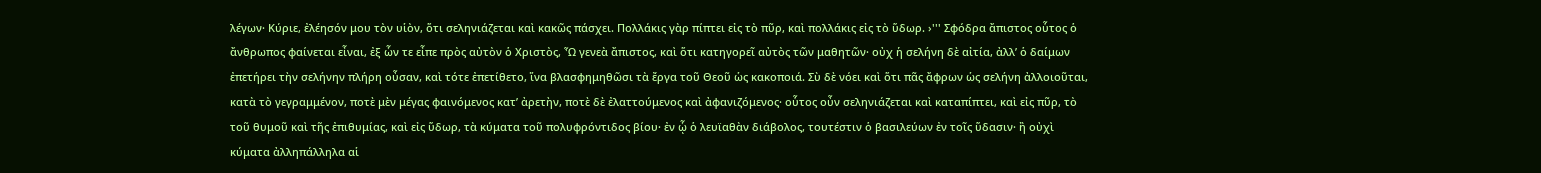λέγων· Κύριε, ἐλέησόν μου τὸν υἱὸν, ὅτι σεληνιάζεται καὶ κακῶς πάσχει. Πολλάκις γὰρ πίπτει εἰς τὸ πῦρ, καὶ πολλάκις εἰς τὸ ὕδωρ. ›''' Σφόδρα ἄπιστος οὗτος ὁ ἄνθρωπος φαίνεται εἶναι, ἐξ ὧν τε εἶπε πρὸς αὐτὸν ὁ Χριστὸς, Ὦ γενεὰ ἄπιστος, καὶ ὅτι κατηγορεῖ αὐτὸς τῶν μαθητῶν· οὐχ ἡ σελήνη δὲ αἰτία, ἀλλ’ ὁ δαίμων ἐπετήρει τὴν σελήνην πλήρη οὖσαν, καὶ τότε ἐπετίθετο, ἵνα βλασφημηθῶσι τὰ ἔργα τοῦ Θεοῦ ὡς κακοποιά. Σὺ δὲ νόει καὶ ὅτι πᾶς ἄφρων ὡς σελήνη ἀλλοιοῦται, κατὰ τὸ γεγραμμένον, ποτὲ μὲν μέγας φαινόμενος κατ’ ἀρετὴν, ποτὲ δὲ ἐλαττούμενος καὶ ἀφανιζόμενος· οὗτος οὖν σεληνιάζεται καὶ καταπίπτει, καὶ εἰς πῦρ, τὸ τοῦ θυμοῦ καὶ τῆς ἐπιθυμίας, καὶ εἰς ὕδωρ, τὰ κύματα τοῦ πολυφρόντιδος βίου· ἐν ᾧ ὁ λευϊαθὰν διάβολος, τουτέστιν ὁ βασιλεύων ἐν τοῖς ὕδασιν· ἢ οὐχὶ κύματα ἀλληπάλληλα αἱ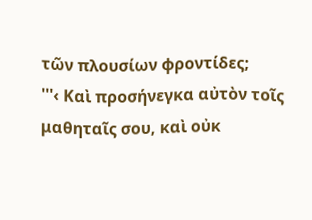τῶν πλουσίων φροντίδες;
'''‹ Καὶ προσήνεγκα αὐτὸν τοῖς μαθηταῖς σου, καὶ οὐκ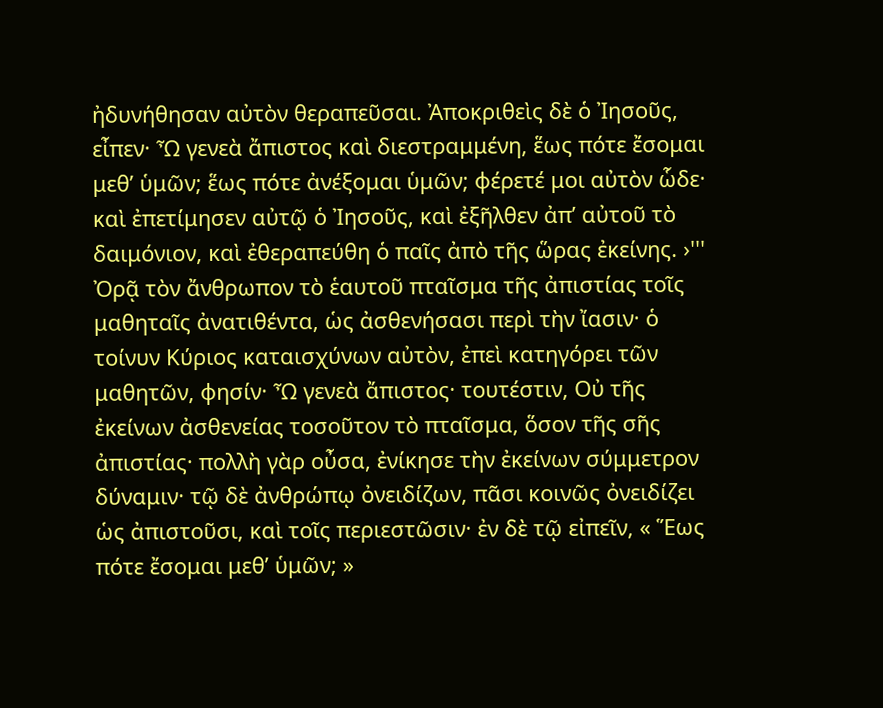ἠδυνήθησαν αὐτὸν θεραπεῦσαι. Ἀποκριθεὶς δὲ ὁ Ἰησοῦς, εἶπεν· Ὦ γενεὰ ἄπιστος καὶ διεστραμμένη, ἕως πότε ἔσομαι μεθ’ ὑμῶν; ἕως πότε ἀνέξομαι ὑμῶν; φέρετέ μοι αὐτὸν ὧδε· καὶ ἐπετίμησεν αὐτῷ ὁ Ἰησοῦς, καὶ ἐξῆλθεν ἀπ’ αὐτοῦ τὸ δαιμόνιον, καὶ ἐθεραπεύθη ὁ παῖς ἀπὸ τῆς ὥρας ἐκείνης. ›''' Ὀρᾷ τὸν ἄνθρωπον τὸ ἑαυτοῦ πταῖσμα τῆς ἀπιστίας τοῖς μαθηταῖς ἀνατιθέντα, ὡς ἀσθενήσασι περὶ τὴν ἴασιν· ὁ τοίνυν Κύριος καταισχύνων αὐτὸν, ἐπεὶ κατηγόρει τῶν μαθητῶν, φησίν· Ὦ γενεὰ ἄπιστος· τουτέστιν, Οὐ τῆς ἐκείνων ἀσθενείας τοσοῦτον τὸ πταῖσμα, ὅσον τῆς σῆς ἀπιστίας· πολλὴ γὰρ οὖσα, ἐνίκησε τὴν ἐκείνων σύμμετρον δύναμιν· τῷ δὲ ἀνθρώπῳ ὀνειδίζων, πᾶσι κοινῶς ὀνειδίζει ὡς ἀπιστοῦσι, καὶ τοῖς περιεστῶσιν· ἐν δὲ τῷ εἰπεῖν, « Ἕως πότε ἔσομαι μεθ’ ὑμῶν; »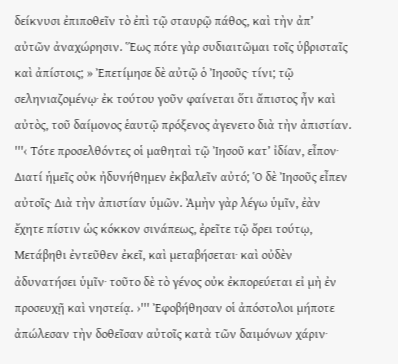δείκνυσι ἐπιποθεῖν τὸ ἐπὶ τῷ σταυρῷ πάθος, καὶ τὴν ἀπ’ αὐτῶν ἀναχώρησιν. Ἕως πότε γὰρ συδιαιτῶμαι τοῖς ὑβρισταῖς καὶ ἀπίστοις; » Ἐπετίμησε δὲ αὐτῷ ὁ Ἰησοῦς· τίνι; τῷ σεληνιαζομένῳ· ἐκ τούτου γοῦν φαίνεται ὅτι ἄπιστος ἦν καὶ αὐτὸς, τοῦ δαίμονος ἑαυτῷ πρόξενος ἀγενετο διὰ τὴν ἀπιστίαν.
'''‹ Τότε προσελθόντες οἱ μαθηταὶ τῷ Ἰησοῦ κατ’ ἰδίαν, εἶπον· Διατί ἡμεῖς οὐκ ἠδυνήθημεν ἐκβαλεῖν αὐτό; Ὁ δὲ Ἰησοῦς εἶπεν αὐτοῖς· Διὰ τὴν ἀπιστίαν ὑμῶν. Ἀμὴν γὰρ λέγω ὑμῖν, ἐὰν ἔχητε πίστιν ὡς κόκκον σινάπεως, ἐρεῖτε τῷ ὄρει τούτῳ, Μετάβηθι ἐντεῦθεν ἐκεῖ, καὶ μεταβήσεται· καὶ οὐδὲν ἀδυνατήσει ὑμῖν· τοῦτο δὲ τὸ γένος οὐκ ἐκπορεύεται εἰ μὴ ἐν προσευχῇ καὶ νηστείᾳ. ›''' Ἐφοβήθησαν οἱ ἀπόστολοι μήποτε ἀπώλεσαν τὴν δοθεῖσαν αὐτοῖς κατὰ τῶν δαιμόνων χάριν·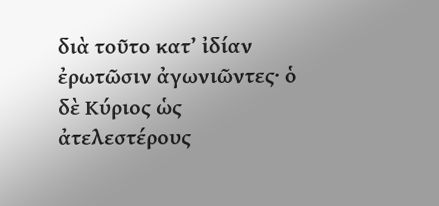διὰ τοῦτο κατ’ ἰδίαν ἐρωτῶσιν ἀγωνιῶντες· ὁ δὲ Κύριος ὡς ἀτελεστέρους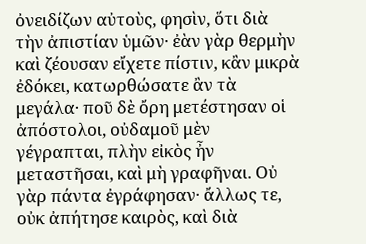ὀνειδίζων αὐτοὺς, φησὶν, ὅτι διὰ τὴν ἀπιστίαν ὑμῶν· ἐὰν γὰρ θερμὴν καὶ ζέουσαν εἴχετε πίστιν, κἂν μικρὰ ἐδόκει, κατωρθώσατε ἂν τὰ μεγάλα· ποῦ δὲ ὄρη μετέστησαν οἱ ἀπόστολοι, οὐδαμοῦ μὲν γέγραπται, πλὴν εἰκὸς ἦν μεταστῆσαι, καὶ μὴ γραφῆναι. Οὐ γὰρ πάντα ἐγράφησαν· ἄλλως τε, οὐκ ἀπήτησε καιρὸς, καὶ διὰ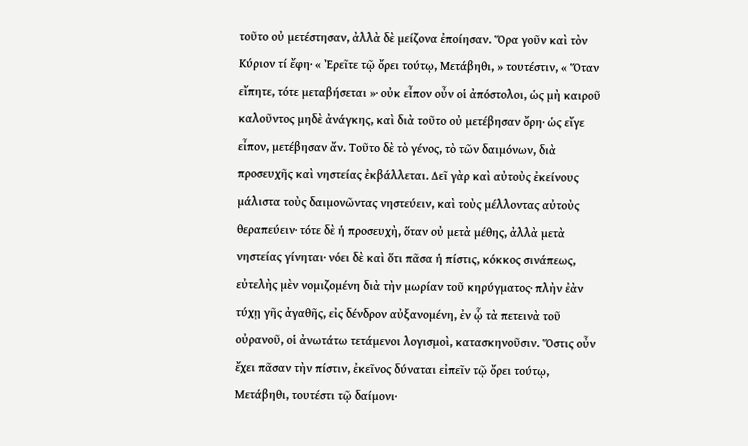τοῦτο οὐ μετέστησαν, ἀλλὰ δὲ μείζονα ἐποίησαν. Ὅρα γοῦν καὶ τὸν Κύριον τί ἔφη· « Ἐρεῖτε τῷ ὄρει τούτῳ, Μετάβηθι, » τουτέστιν, « Ὅταν εἴπητε, τότε μεταβήσεται »· οὐκ εἶπον οὖν οἱ ἀπόστολοι, ὡς μὴ καιροῦ καλοῦντος μηδὲ ἀνάγκης, καὶ διὰ τοῦτο οὐ μετέβησαν ὄρη· ὡς εἴγε εἶπον, μετέβησαν ἄν. Τοῦτο δὲ τὸ γένος, τὸ τῶν δαιμόνων, διὰ προσευχῆς καὶ νηστείας ἐκβάλλεται. Δεῖ γὰρ καὶ αὐτοὺς ἐκείνους μάλιστα τοὺς δαιμονῶντας νηστεύειν, καὶ τοὺς μέλλοντας αὐτοὺς θεραπεύειν· τότε δὲ ἡ προσευχὴ, ὅταν οὐ μετὰ μέθης, ἀλλὰ μετὰ νηστείας γίνηται· νόει δὲ καὶ ὅτι πᾶσα ἡ πίστις, κόκκος σινάπεως, εὐτελὴς μὲν νομιζομένη διὰ τὴν μωρίαν τοῦ κηρύγματος· πλὴν ἐὰν τύχῃ γῆς ἀγαθῆς, εἰς δένδρον αὐξανομένη, ἐν ᾧ τὰ πετεινὰ τοῦ οὐρανοῦ, οἱ ἀνωτάτω τετάμενοι λογισμοὶ, κατασκηνοῦσιν. Ὅστις οὖν ἔχει πᾶσαν τὴν πίστιν, ἐκεῖνος δύναται εἰπεῖν τῷ ὄρει τούτῳ, Μετάβηθι, τουτέστι τῷ δαίμονι·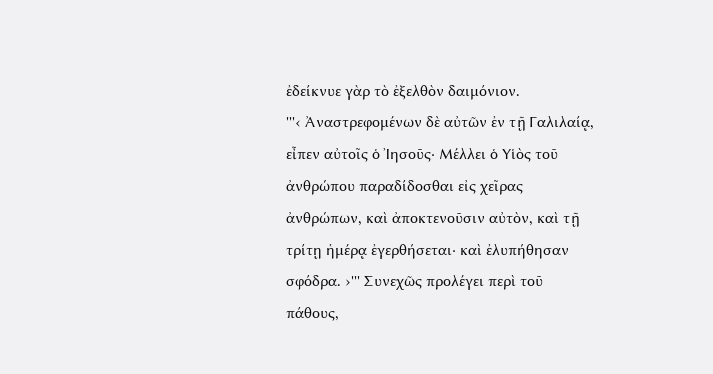ἐδείκνυε γὰρ τὸ ἐξελθὸν δαιμόνιον.
'''‹ Ἀναστρεφομένων δὲ αὐτῶν ἐν τῇ Γαλιλαίᾳ, εἶπεν αὐτοῖς ὁ Ἰησοῦς· Μέλλει ὁ Υἱὸς τοῦ ἀνθρώπου παραδίδοσθαι εἰς χεῖρας ἀνθρώπων, καὶ ἀποκτενοῦσιν αὐτὸν, καὶ τῇ τρίτῃ ἡμέρᾳ ἐγερθήσεται· καὶ ἐλυπήθησαν σφόδρα. ›''' Συνεχῶς προλέγει περὶ τοῦ πάθους,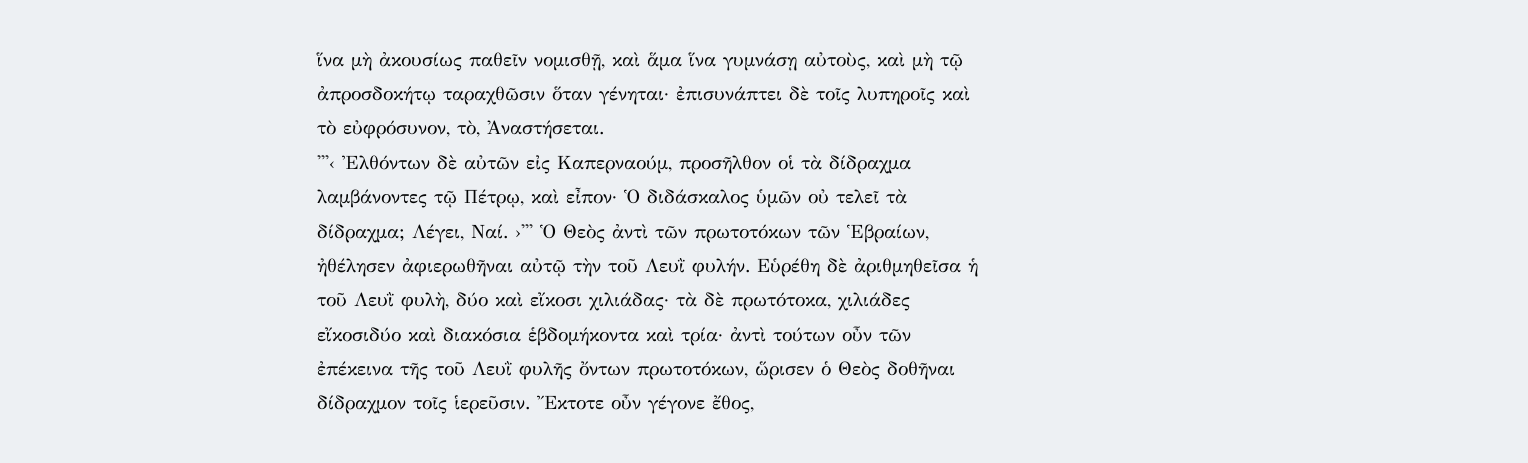ἵνα μὴ ἀκουσίως παθεῖν νομισθῇ, καὶ ἅμα ἵνα γυμνάσῃ αὐτοὺς, καὶ μὴ τῷ ἀπροσδοκήτῳ ταραχθῶσιν ὅταν γένηται· ἐπισυνάπτει δὲ τοῖς λυπηροῖς καὶ τὸ εὐφρόσυνον, τὸ, Ἀναστήσεται.
'''‹ Ἐλθόντων δὲ αὐτῶν εἰς Καπερναούμ, προσῆλθον οἱ τὰ δίδραχμα λαμβάνοντες τῷ Πέτρῳ, καὶ εἶπον· Ὁ διδάσκαλος ὑμῶν οὐ τελεῖ τὰ δίδραχμα; Λέγει, Ναί. ›''' Ὁ Θεὸς ἀντὶ τῶν πρωτοτόκων τῶν Ἑβραίων, ἠθέλησεν ἀφιερωθῆναι αὐτῷ τὴν τοῦ Λευῒ φυλήν. Εὑρέθη δὲ ἀριθμηθεῖσα ἡ τοῦ Λευῒ φυλὴ, δύο καὶ εἴκοσι χιλιάδας· τὰ δὲ πρωτότοκα, χιλιάδες εἴκοσιδύο καὶ διακόσια ἑβδομήκοντα καὶ τρία· ἀντὶ τούτων οὖν τῶν ἐπέκεινα τῆς τοῦ Λευῒ φυλῆς ὄντων πρωτοτόκων, ὥρισεν ὁ Θεὸς δοθῆναι δίδραχμον τοῖς ἱερεῦσιν. Ἔκτοτε οὖν γέγονε ἔθος,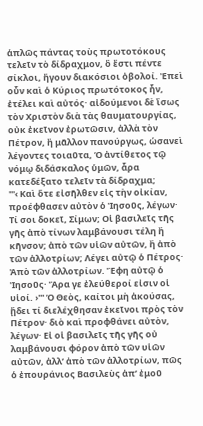ἁπλῶς πάντας τοὺς πρωτοτόκους τελεῖν τὸ δίδραχμον, ὃ ἔστι πέντε σίκλοι, ἤγουν διακόσιοι ὀβολοί. Ἐπεὶ οὖν καὶ ὁ Κύριος πρωτότοκος ἦν, ἐτέλει καὶ αὐτός· αἰδούμενοι δὲ ἴσως τὸν Χριστὸν διὰ τὰς θαυματουργίας, οὐκ ἐκεῖνον ἐρωτῶσιν, ἀλλὰ τὸν Πέτρον, ἢ μᾶλλον πανούργως, ὡσανεὶ λέγοντες τοιαῦτα, Ὁ ἀντίθετος τῷ νόμῳ διδάσκαλος ὑμῶν, ἆρα κατεδέξατο τελεῖν τὰ δίδραχμα;
'''‹ Καὶ ὅτε εἰσῆλθεν εἰς τὴν οἰκίαν, προέφθασεν αὐτὸν ὁ Ἰησοῦς, λέγων· Τί σοι δοκεῖ, Σίμων; Οἱ βασιλεῖς τῆς γῆς ἀπὸ τίνων λαμβάνουσι τέλη ἢ κῆνσον; ἀπὸ τῶν υἱῶν αὐτῶν, ἢ ἀπὸ τῶν ἀλλοτρίων; Λέγει αὐτῷ ὁ Πέτρος· Ἀπὸ τῶν ἀλλοτρίων. Ἔφη αὐτῷ ὁ Ἰησοῦς· Ἄρα γε ἐλεύθεροί εἰσιν οἱ υἱοί. ›''' Ὁ Θεὸς, καίτοι μὴ ἀκούσας, ᾔδει τί διελέχθησαν ἐκεῖνοι πρὸς τὸν Πέτρον· διὸ καὶ προφθάνει αὐτὸν, λέγων· Εἰ οἱ βασιλεῖς τῆς γῆς οὐ λαμβάνουσι φόρον ἀπὸ τῶν υἱῶν αὐτῶν, ἀλλ’ ἀπὸ τῶν ἀλλοτρίων, πῶς ὁ ἐπουράνιος Βασιλεὺς ἀπ’ ἐμοῦ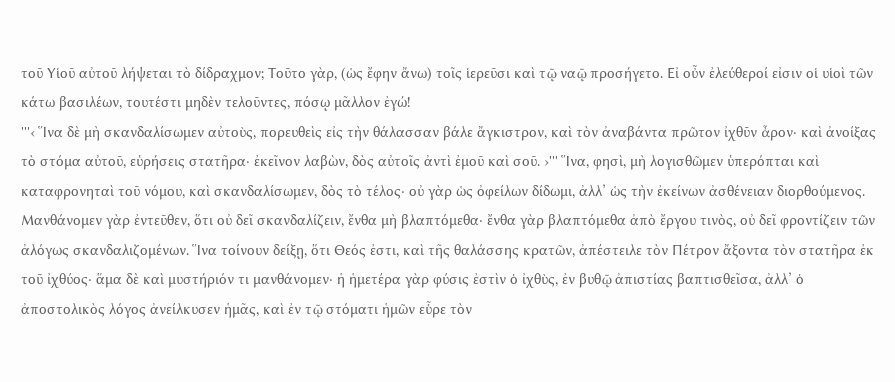τοῦ Υἱοῦ αὐτοῦ λήψεται τὸ δίδραχμον; Τοῦτο γὰρ, (ὡς ἔφην ἄνω) τοῖς ἱερεῦσι καὶ τῷ ναῷ προσήγετο. Εἰ οὖν ἐλεύθεροί εἰσιν οἱ υἱοὶ τῶν κάτω βασιλέων, τουτέστι μηδὲν τελοῦντες, πόσῳ μᾶλλον ἐγώ!
'''‹ Ἵνα δὲ μὴ σκανδαλίσωμεν αὐτοὺς, πορευθεὶς εἰς τὴν θάλασσαν βάλε ἄγκιστρον, καὶ τὸν ἀναβάντα πρῶτον ἰχθῦν ἆρον· καὶ ἀνοίξας τὸ στόμα αὐτοῦ, εὑρήσεις στατῆρα· ἐκεῖνον λαβὼν, δὸς αὐτοῖς ἀντὶ ἐμοῦ καὶ σοῦ. ›''' Ἵνα, φησὶ, μὴ λογισθῶμεν ὑπερόπται καὶ καταφρονηταὶ τοῦ νόμου, καὶ σκανδαλίσωμεν, δὸς τὸ τέλος· οὐ γὰρ ὡς ὀφείλων δίδωμι, ἀλλ’ ὡς τὴν ἐκείνων ἀσθένειαν διορθούμενος. Μανθάνομεν γὰρ ἐντεῦθεν, ὅτι οὐ δεῖ σκανδαλίζειν, ἔνθα μὴ βλαπτόμεθα· ἔνθα γὰρ βλαπτόμεθα ἀπὸ ἔργου τινὸς, οὐ δεῖ φροντίζειν τῶν ἀλόγως σκανδαλιζομένων. Ἵνα τοίνουν δείξῃ, ὅτι Θεός ἐστι, καὶ τῆς θαλάσσης κρατῶν, ἀπέστειλε τὸν Πέτρον ἄξοντα τὸν στατῆρα ἐκ τοῦ ἰχθύος· ἅμα δὲ καὶ μυστήριόν τι μανθάνομεν· ἡ ἡμετέρα γὰρ φύσις ἐστὶν ὁ ἰχθὺς, ἐν βυθῷ ἀπιστίας βαπτισθεῖσα, ἀλλ’ ὁ ἀποστολικὸς λόγος ἀνείλκυσεν ἡμᾶς, καὶ ἐν τῷ στόματι ἡμῶν εὗρε τὸν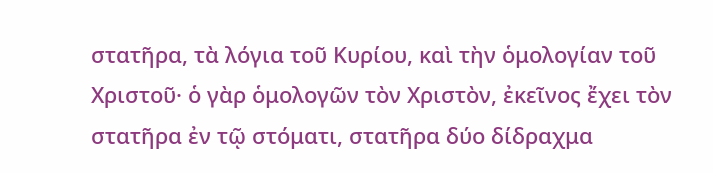στατῆρα, τὰ λόγια τοῦ Κυρίου, καὶ τὴν ὁμολογίαν τοῦ Χριστοῦ· ὁ γὰρ ὁμολογῶν τὸν Χριστὸν, ἐκεῖνος ἔχει τὸν στατῆρα ἐν τῷ στόματι, στατῆρα δύο δίδραχμα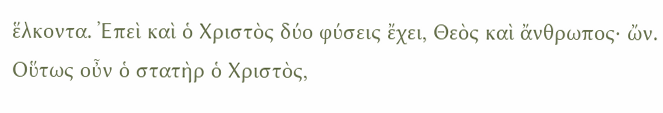ἕλκοντα. Ἐπεὶ καὶ ὁ Χριστὸς δύο φύσεις ἔχει, Θεὸς καὶ ἄνθρωπος· ὤν. Οὕτως οὖν ὁ στατὴρ ὁ Χριστὸς,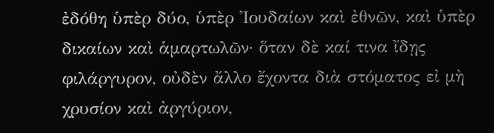ἐδόθη ὑπὲρ δύο, ὑπὲρ Ἰουδαίων καὶ ἐθνῶν, καὶ ὑπὲρ δικαίων καὶ ἁμαρτωλῶν· ὅταν δὲ καί τινα ἴδῃς φιλάργυρον, οὐδὲν ἄλλο ἔχοντα διὰ στόματος εἰ μὴ χρυσίον καὶ ἀργύριον,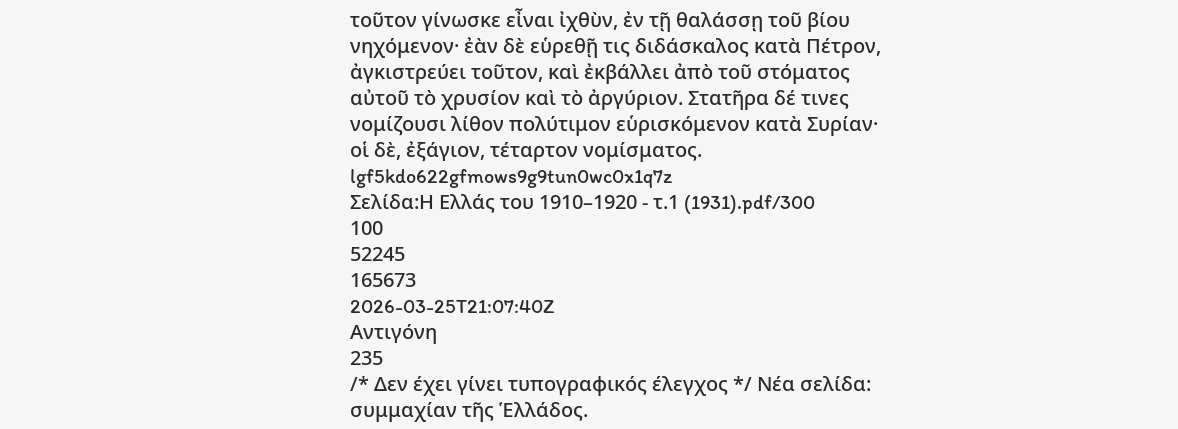τοῦτον γίνωσκε εἶναι ἰχθὺν, ἐν τῇ θαλάσσῃ τοῦ βίου νηχόμενον· ἐὰν δὲ εὑρεθῇ τις διδάσκαλος κατὰ Πέτρον, ἀγκιστρεύει τοῦτον, καὶ ἐκβάλλει ἀπὸ τοῦ στόματος αὐτοῦ τὸ χρυσίον καὶ τὸ ἀργύριον. Στατῆρα δέ τινες νομίζουσι λίθον πολύτιμον εὑρισκόμενον κατὰ Συρίαν· οἱ δὲ, ἐξάγιον, τέταρτον νομίσματος.
lgf5kdo622gfmows9g9tun0wc0x1q7z
Σελίδα:Η Ελλάς του 1910–1920 - τ.1 (1931).pdf/300
100
52245
165673
2026-03-25T21:07:40Z
Αντιγόνη
235
/* Δεν έχει γίνει τυπογραφικός έλεγχος */ Νέα σελίδα: συμμαχίαν τῆς Ἑλλάδος.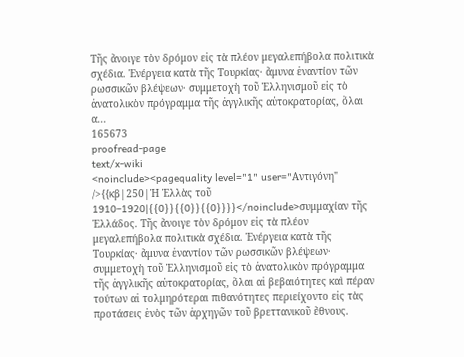Τῆς ἄνοιγε τὸν δρόμον εἰς τὰ πλέον μεγαλεπήβολα πολιτικὰ σχέδια. Ἐνέργεια κατὰ τῆς Τουρκίας· ἄμυνα ἐναντίον τῶν ρωσσικῶν βλέψεων· συμμετοχὴ τοῦ Ἑλληνισμοῦ εἰς τὸ ἀνατολικὸν πρόγραμμα τῆς ἀγγλικῆς αὐτοκρατορίας, ὅλαι α...
165673
proofread-page
text/x-wiki
<noinclude><pagequality level="1" user="Αντιγόνη" />{{κβ|250|Ἡ Ἑλλὰς τοῦ 1910–1920|{{0}}{{0}}{{0}}}}</noinclude>συμμαχίαν τῆς Ἑλλάδος. Τῆς ἄνοιγε τὸν δρόμον εἰς τὰ πλέον μεγαλεπήβολα πολιτικὰ σχέδια. Ἐνέργεια κατὰ τῆς Τουρκίας· ἄμυνα ἐναντίον τῶν ρωσσικῶν βλέψεων· συμμετοχὴ τοῦ Ἑλληνισμοῦ εἰς τὸ ἀνατολικὸν πρόγραμμα τῆς ἀγγλικῆς αὐτοκρατορίας, ὅλαι αἱ βεβαιότητες καὶ πέραν τούτων αἱ τολμηρότεραι πιθανότητες περιείχοντο εἰς τὰς προτάσεις ἑνὸς τῶν ἀρχηγῶν τοῦ βρεττανικοῦ ἔθνους.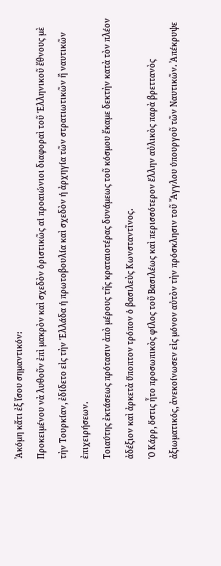Ἀκόμη κἄτι ἐξ ἴσου σημαντικόν:
Προκειμένου νὰ λυθοῦν ἐπὶ μακρὸν καὶ σχεδὸν ὁριστικῶς αἱ προαιώνιοι διαφοραὶ τοῦ Ἑλληνικοῦ ἔθνους μὲ τὴν Τουρκίαν, ἐδίδετο εἰς τὴν Ἑλλάδα ἡ πρωτοβουλία καὶ σχεδὸν ἡ ἀρχηγία τῶν στρατιωτικῶν ἢ ναυτικῶν ἐπιχειρήσεων.
Τοιαύτης ἐκτάσεως πρότασιν ἀπὸ μέρους τῆς κραταιοτέρας δυνάμεως τοῦ κόσμου ἔκαμε δεκτὴν κατὰ τὸν πλέον ἀδέξιον καὶ ἀρκετὰ ὕποπτον τρόπον ὁ βασιλεὺς Κωνσταντῖνος.
Ὁ Κάρρ, ὅστις ἦτο προσωπικὸς φίλος τοῦ Βασιλέως καὶ περισσότερον ἕλλην αὐλικὸς παρὰ βρεττανὸς ἀξιωματικός, ἀνεκοίνωσεν εἰς μόνον αὐτὸν τὴν πρόσκλησιν τοῦ Ἄγγλου ὑπουργοῦ τῶν Ναυτικῶν. Ἀπέκρυψε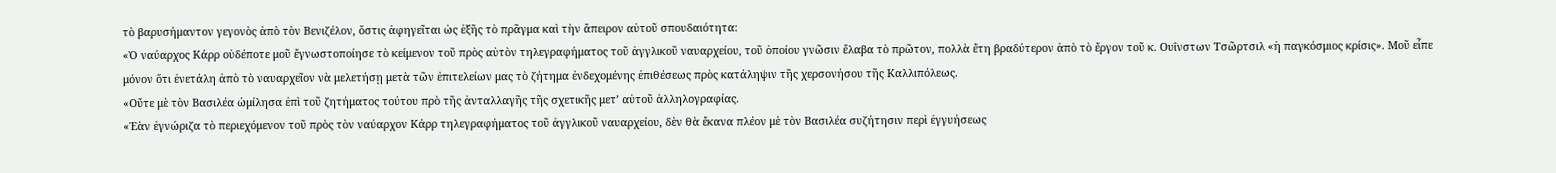τὸ βαρυσήμαντον γεγονὸς ἀπὸ τὸν Βενιζέλον, ὅστις ἀφηγεῖται ὡς ἑξῆς τὸ πρᾶγμα καὶ τὴν ἄπειρον αὐτοῦ σπουδαιότητα:
«Ὁ ναύαρχος Κάρρ οὐδέποτε μοῦ ἔγνωστοποίησε τὸ κείμενον τοῦ πρὸς αὐτὸν τηλεγραφήματος τοῦ ἀγγλικοῦ ναυαρχείου, τοῦ ὁποίου γνῶσιν ἔλαβα τὸ πρῶτον, πολλὰ ἔτη βραδύτερον ἀπὸ τὸ ἔργον τοῦ κ. Ουΐνστων Τσῶρτσιλ «ἡ παγκόσμιος κρίσις». Μοῦ εἶπε μόνον ὅτι ἐνετάλη ἀπὸ τὸ ναυαρχεῖον νὰ μελετήσῃ μετὰ τῶν ἐπιτελείων μας τὸ ζήτημα ἐνδεχομένης ἐπιθέσεως πρὸς κατάληψιν τῆς χερσονήσου τῆς Καλλιπόλεως.
«Οὔτε μὲ τὸν Βασιλέα ὡμίλησα ἐπὶ τοῦ ζητήματος τούτου πρὸ τῆς ἀνταλλαγῆς τῆς σχετικῆς μετ’ αὐτοῦ ἀλληλογραφίας.
«Ἐὰν ἐγνώριζα τὸ περιεχόμενον τοῦ πρὸς τὸν ναύαρχον Κάρρ τηλεγραφήματος τοῦ ἀγγλικοῦ ναυαρχείου, δὲν θὰ ἔκανα πλέον μὲ τὸν Βασιλέα συζήτησιν περὶ ἐγγυήσεως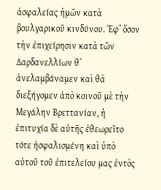ἀσφαλείας ἡμῶν κατὰ βουλγαρικοῦ κινδύνου. Ἐφ’ ὅσον τὴν ἐπιχείρησιν κατὰ τῶν Δαρδανελλίων θ’ ἀνελαμβάναμεν καὶ θὰ διεξήγομεν ἀπὸ κοινοῦ μὲ τὴν Μεγάλην Βρεττανίαν, ἡ ἐπιτυχία δὲ αὐτῆς ἐθεωρεῖτο τότε ἠσφαλισμένη καὶ ὑπὸ αὐτοῦ τοῦ ἐπιτελείου μας ἐντὸς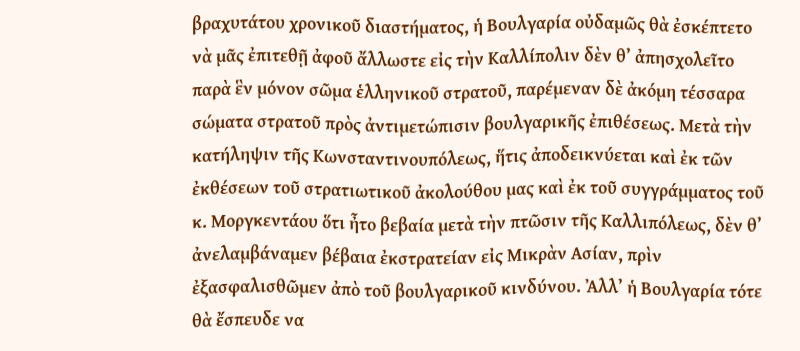βραχυτάτου χρονικοῦ διαστήματος, ἡ Βουλγαρία οὐδαμῶς θὰ ἐσκέπτετο νὰ μᾶς ἐπιτεθῇ ἀφοῦ ἄλλωστε εἰς τὴν Καλλίπολιν δὲν θ’ ἀπησχολεῖτο παρὰ ἓν μόνον σῶμα ἑλληνικοῦ στρατοῦ, παρέμεναν δὲ ἀκόμη τέσσαρα σώματα στρατοῦ πρὸς ἀντιμετώπισιν βουλγαρικῆς ἐπιθέσεως. Μετὰ τὴν κατήληψιν τῆς Κωνσταντινουπόλεως, ἥτις ἀποδεικνύεται καὶ ἐκ τῶν ἐκθέσεων τοῦ στρατιωτικοῦ ἀκολούθου μας καὶ ἐκ τοῦ συγγράμματος τοῦ κ. Μοργκεντάου ὅτι ἦτο βεβαία μετὰ τὴν πτῶσιν τῆς Καλλιπόλεως, δὲν θ’ ἀνελαμβάναμεν βέβαια ἐκστρατείαν εἰς Μικρὰν Ασίαν, πρὶν ἐξασφαλισθῶμεν ἀπὸ τοῦ βουλγαρικοῦ κινδύνου. Ἀλλ’ ἡ Βουλγαρία τότε θὰ ἔσπευδε να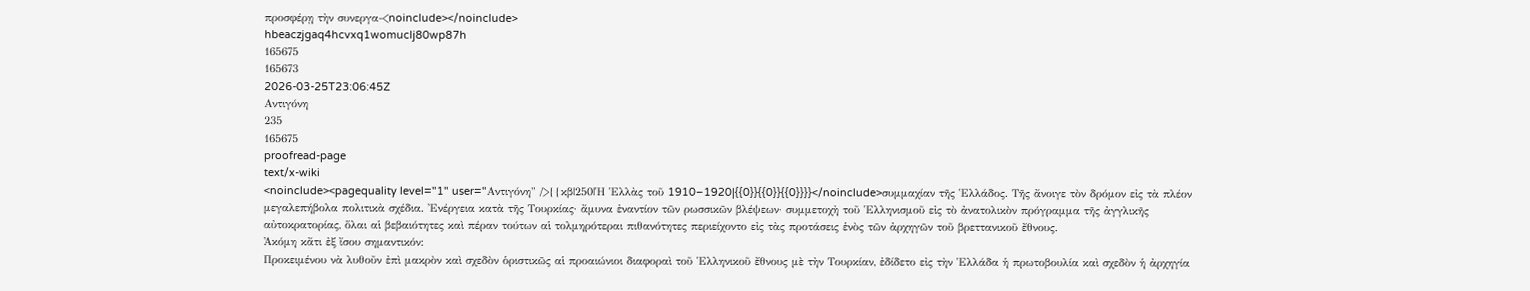προσφέρῃ τὴν συνεργα-<noinclude></noinclude>
hbeaczjgaq4hcvxq1womuclj80wp87h
165675
165673
2026-03-25T23:06:45Z
Αντιγόνη
235
165675
proofread-page
text/x-wiki
<noinclude><pagequality level="1" user="Αντιγόνη" />{{κβ|250|Ἡ Ἑλλὰς τοῦ 1910–1920|{{0}}{{0}}{{0}}}}</noinclude>συμμαχίαν τῆς Ἑλλάδος. Τῆς ἄνοιγε τὸν δρόμον εἰς τὰ πλέον μεγαλεπήβολα πολιτικὰ σχέδια. Ἐνέργεια κατὰ τῆς Τουρκίας· ἄμυνα ἐναντίον τῶν ρωσσικῶν βλέψεων· συμμετοχὴ τοῦ Ἑλληνισμοῦ εἰς τὸ ἀνατολικὸν πρόγραμμα τῆς ἀγγλικῆς αὐτοκρατορίας, ὅλαι αἱ βεβαιότητες καὶ πέραν τούτων αἱ τολμηρότεραι πιθανότητες περιείχοντο εἰς τὰς προτάσεις ἑνὸς τῶν ἀρχηγῶν τοῦ βρεττανικοῦ ἔθνους.
Ἀκόμη κἄτι ἐξ ἴσου σημαντικόν:
Προκειμένου νὰ λυθοῦν ἐπὶ μακρὸν καὶ σχεδὸν ὁριστικῶς αἱ προαιώνιοι διαφοραὶ τοῦ Ἑλληνικοῦ ἔθνους μὲ τὴν Τουρκίαν, ἐδίδετο εἰς τὴν Ἑλλάδα ἡ πρωτοβουλία καὶ σχεδὸν ἡ ἀρχηγία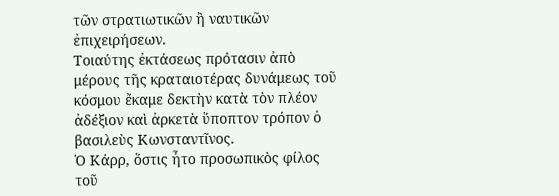τῶν στρατιωτικῶν ἢ ναυτικῶν ἐπιχειρήσεων.
Τοιαύτης ἐκτάσεως πρότασιν ἀπὸ μέρους τῆς κραταιοτέρας δυνάμεως τοῦ κόσμου ἔκαμε δεκτὴν κατὰ τὸν πλέον ἀδέξιον καὶ ἀρκετὰ ὕποπτον τρόπον ὁ βασιλεὺς Κωνσταντῖνος.
Ὁ Κάρρ, ὅστις ἦτο προσωπικὸς φίλος τοῦ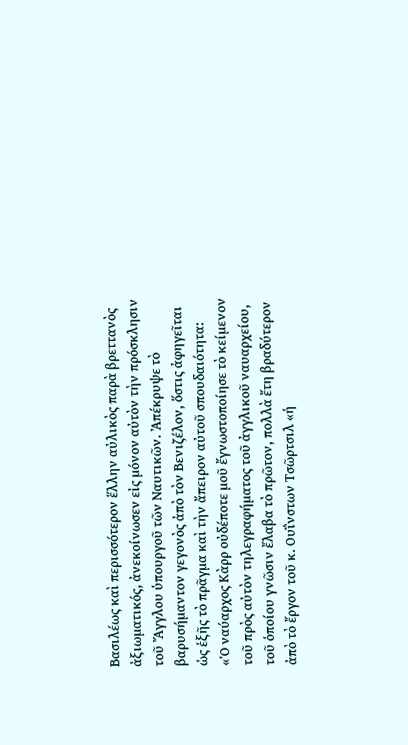Βασιλέως καὶ περισσότερον ἕλλην αὐλικὸς παρὰ βρεττανὸς ἀξιωματικός, ἀνεκοίνωσεν εἰς μόνον αὐτὸν τὴν πρόσκλησιν τοῦ Ἄγγλου ὑπουργοῦ τῶν Ναυτικῶν. Ἀπέκρυψε τὸ βαρυσήμαντον γεγονὸς ἀπὸ τὸν Βενιζέλον, ὅστις ἀφηγεῖται ὡς ἑξῆς τὸ πρᾶγμα καὶ τὴν ἄπειρον αὐτοῦ σπουδαιότητα:
«Ὁ ναύαρχος Κὰρρ οὐδέποτε μοῦ ἔγνωστοποίησε τὸ κείμενον τοῦ πρὸς αὐτὸν τηλεγραφήματος τοῦ ἀγγλικοῦ ναυαρχείου, τοῦ ὁποίου γνῶσιν ἔλαβα τὸ πρῶτον, πολλὰ ἔτη βραδύτερον ἀπὸ τὸ ἔργον τοῦ κ. Ουΐνστων Τσῶρτσιλ «ἡ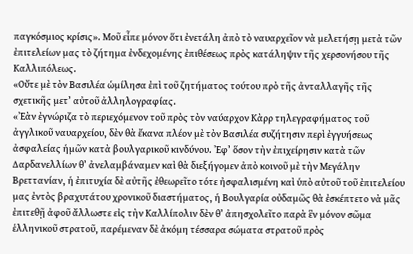παγκόσμιος κρίσις». Μοῦ εἶπε μόνον ὅτι ἐνετάλη ἀπὸ τὸ ναυαρχεῖον νὰ μελετήσῃ μετὰ τῶν ἐπιτελείων μας τὸ ζήτημα ἐνδεχομένης ἐπιθέσεως πρὸς κατάληψιν τῆς χερσονήσου τῆς Καλλιπόλεως.
«Οὔτε μὲ τὸν Βασιλέα ὡμίλησα ἐπὶ τοῦ ζητήματος τούτου πρὸ τῆς ἀνταλλαγῆς τῆς σχετικῆς μετ’ αὐτοῦ ἀλληλογραφίας.
«Ἐὰν ἐγνώριζα τὸ περιεχόμενον τοῦ πρὸς τὸν ναύαρχον Κὰρρ τηλεγραφήματος τοῦ ἀγγλικοῦ ναυαρχείου, δὲν θὰ ἔκανα πλέον μὲ τὸν Βασιλέα συζήτησιν περὶ ἐγγυήσεως ἀσφαλείας ἡμῶν κατὰ βουλγαρικοῦ κινδύνου. Ἐφ’ ὅσον τὴν ἐπιχείρησιν κατὰ τῶν Δαρδανελλίων θ’ ἀνελαμβάναμεν καὶ θὰ διεξήγομεν ἀπὸ κοινοῦ μὲ τὴν Μεγάλην Βρεττανίαν, ἡ ἐπιτυχία δὲ αὐτῆς ἐθεωρεῖτο τότε ἠσφαλισμένη καὶ ὑπὸ αὐτοῦ τοῦ ἐπιτελείου μας ἐντὸς βραχυτάτου χρονικοῦ διαστήματος, ἡ Βουλγαρία οὐδαμῶς θὰ ἐσκέπτετο νὰ μᾶς ἐπιτεθῇ ἀφοῦ ἄλλωστε εἰς τὴν Καλλίπολιν δὲν θ’ ἀπησχολεῖτο παρὰ ἓν μόνον σῶμα ἑλληνικοῦ στρατοῦ, παρέμεναν δὲ ἀκόμη τέσσαρα σώματα στρατοῦ πρὸς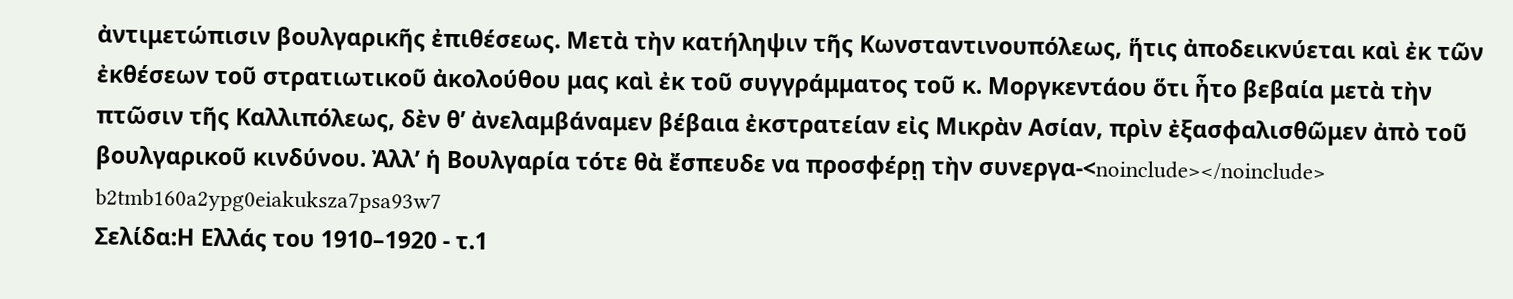ἀντιμετώπισιν βουλγαρικῆς ἐπιθέσεως. Μετὰ τὴν κατήληψιν τῆς Κωνσταντινουπόλεως, ἥτις ἀποδεικνύεται καὶ ἐκ τῶν ἐκθέσεων τοῦ στρατιωτικοῦ ἀκολούθου μας καὶ ἐκ τοῦ συγγράμματος τοῦ κ. Μοργκεντάου ὅτι ἦτο βεβαία μετὰ τὴν πτῶσιν τῆς Καλλιπόλεως, δὲν θ’ ἀνελαμβάναμεν βέβαια ἐκστρατείαν εἰς Μικρὰν Ασίαν, πρὶν ἐξασφαλισθῶμεν ἀπὸ τοῦ βουλγαρικοῦ κινδύνου. Ἀλλ’ ἡ Βουλγαρία τότε θὰ ἔσπευδε να προσφέρῃ τὴν συνεργα-<noinclude></noinclude>
b2tmb160a2ypg0eiakuksza7psa93w7
Σελίδα:Η Ελλάς του 1910–1920 - τ.1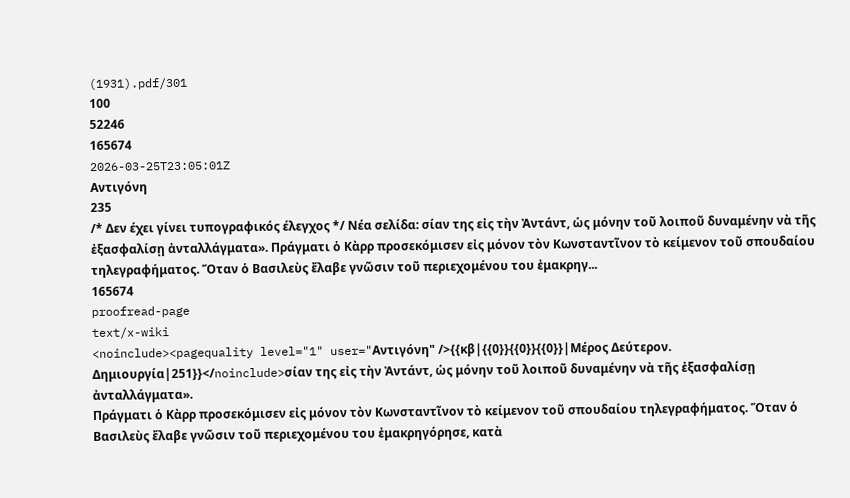(1931).pdf/301
100
52246
165674
2026-03-25T23:05:01Z
Αντιγόνη
235
/* Δεν έχει γίνει τυπογραφικός έλεγχος */ Νέα σελίδα: σίαν της εἰς τὴν Ἀντάντ, ὡς μόνην τοῦ λοιποῦ δυναμένην νὰ τῆς ἐξασφαλίσῃ ἀνταλλάγματα». Πράγματι ὁ Κὰρρ προσεκόμισεν εἰς μόνον τὸν Κωνσταντῖνον τὸ κείμενον τοῦ σπουδαίου τηλεγραφήματος. Ὅταν ὁ Βασιλεὺς ἔλαβε γνῶσιν τοῦ περιεχομένου του ἐμακρηγ...
165674
proofread-page
text/x-wiki
<noinclude><pagequality level="1" user="Αντιγόνη" />{{κβ|{{0}}{{0}}{{0}}|Μέρος Δεύτερον. Δημιουργία|251}}</noinclude>σίαν της εἰς τὴν Ἀντάντ, ὡς μόνην τοῦ λοιποῦ δυναμένην νὰ τῆς ἐξασφαλίσῃ ἀνταλλάγματα».
Πράγματι ὁ Κὰρρ προσεκόμισεν εἰς μόνον τὸν Κωνσταντῖνον τὸ κείμενον τοῦ σπουδαίου τηλεγραφήματος. Ὅταν ὁ Βασιλεὺς ἔλαβε γνῶσιν τοῦ περιεχομένου του ἐμακρηγόρησε, κατὰ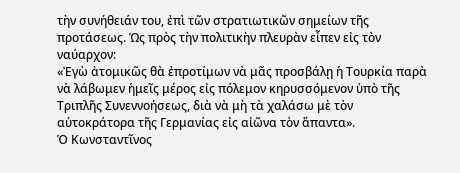τὴν συνήθειάν του, ἐπὶ τῶν στρατιωτικῶν σημείων τῆς προτάσεως. Ὡς πρὸς τὴν πολιτικὴν πλευρὰν εἶπεν εἰς τὸν ναύαρχον:
«Ἐγὼ ἀτομικῶς θὰ ἐπροτίμων νὰ μᾶς προσβάλῃ ἡ Τουρκία παρὰ νὰ λάβωμεν ἡμεῖς μέρος εἰς πόλεμον κηρυσσόμενον ὑπὸ τῆς Τριπλῆς Συνεννοήσεως, διὰ νὰ μὴ τὰ χαλάσω μὲ τὸν αὐτοκράτορα τῆς Γερμανίας εἰς αἰῶνα τὸν ἅπαντα».
Ὁ Κωνσταντῖνος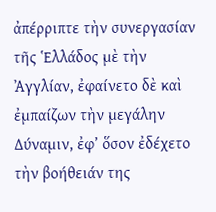ἀπέρριπτε τὴν συνεργασίαν τῆς Ἑλλάδος μὲ τὴν Ἀγγλίαν, ἐφαίνετο δὲ καὶ ἐμπαίζων τὴν μεγάλην Δύναμιν, ἐφ’ ὅσον ἐδέχετο τὴν βοήθειάν της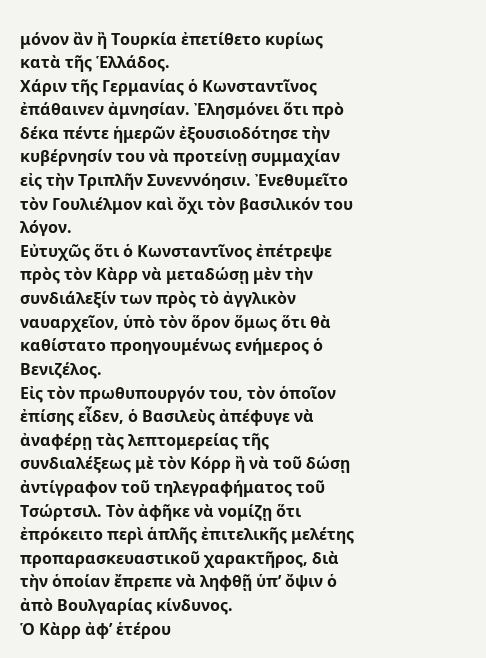μόνον ἂν ἢ Τουρκία ἐπετίθετο κυρίως κατὰ τῆς Ἑλλάδος.
Χάριν τῆς Γερμανίας ὁ Κωνσταντῖνος ἐπάθαινεν ἀμνησίαν. Ἐλησμόνει ὅτι πρὸ δέκα πέντε ἡμερῶν ἐξουσιοδότησε τὴν κυβέρνησίν του νὰ προτείνῃ συμμαχίαν εἰς τὴν Τριπλῆν Συνεννόησιν. Ἐνεθυμεῖτο τὸν Γουλιέλμον καὶ ὄχι τὸν βασιλικόν του λόγον.
Εὐτυχῶς ὅτι ὁ Κωνσταντῖνος ἐπέτρεψε πρὸς τὸν Κὰρρ νὰ μεταδώσῃ μὲν τὴν συνδιάλεξίν των πρὸς τὸ ἀγγλικὸν ναυαρχεῖον, ὑπὸ τὸν ὅρον ὅμως ὅτι θὰ καθίστατο προηγουμένως ενήμερος ὁ Βενιζέλος.
Εἰς τὸν πρωθυπουργόν του, τὸν ὁποῖον ἐπίσης εἶδεν, ὁ Βασιλεὺς ἀπέφυγε νὰ ἀναφέρῃ τὰς λεπτομερείας τῆς συνδιαλέξεως μὲ τὸν Κόρρ ἢ νὰ τοῦ δώσῃ ἀντίγραφον τοῦ τηλεγραφήματος τοῦ Τσώρτσιλ. Τὸν ἀφῆκε νὰ νομίζῃ ὅτι ἐπρόκειτο περὶ ἁπλῆς ἐπιτελικῆς μελέτης προπαρασκευαστικοῦ χαρακτῆρος, διὰ τὴν ὁποίαν ἔπρεπε νὰ ληφθῇ ὑπ’ ὄψιν ὁ ἀπὸ Βουλγαρίας κίνδυνος.
Ὁ Κὰρρ ἀφ’ ἑτέρου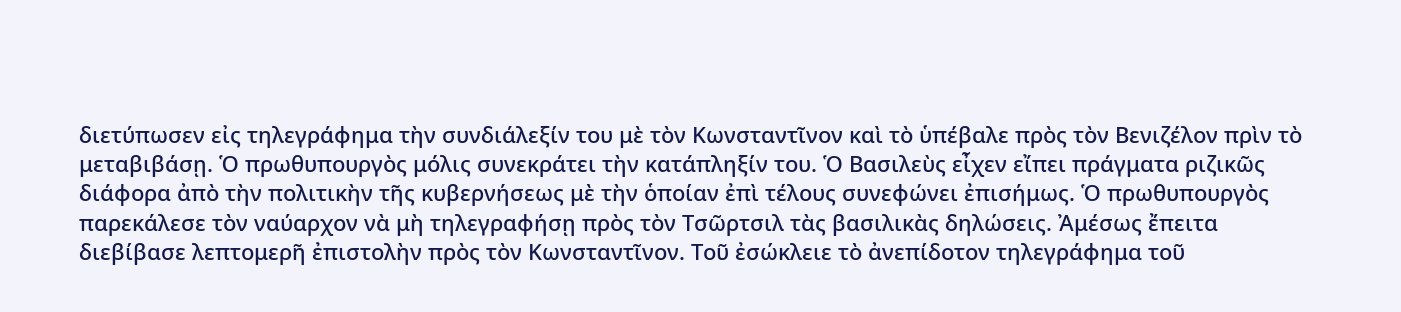διετύπωσεν εἰς τηλεγράφημα τὴν συνδιάλεξίν του μὲ τὸν Κωνσταντῖνον καὶ τὸ ὑπέβαλε πρὸς τὸν Βενιζέλον πρὶν τὸ μεταβιβάσῃ. Ὁ πρωθυπουργὸς μόλις συνεκράτει τὴν κατάπληξίν του. Ὁ Βασιλεὺς εἶχεν εἴπει πράγματα ριζικῶς διάφορα ἀπὸ τὴν πολιτικὴν τῆς κυβερνήσεως μὲ τὴν ὁποίαν ἐπὶ τέλους συνεφώνει ἐπισήμως. Ὁ πρωθυπουργὸς παρεκάλεσε τὸν ναύαρχον νὰ μὴ τηλεγραφήσῃ πρὸς τὸν Τσῶρτσιλ τὰς βασιλικὰς δηλώσεις. Ἀμέσως ἔπειτα διεβίβασε λεπτομερῆ ἐπιστολὴν πρὸς τὸν Κωνσταντῖνον. Τοῦ ἐσώκλειε τὸ ἀνεπίδοτον τηλεγράφημα τοῦ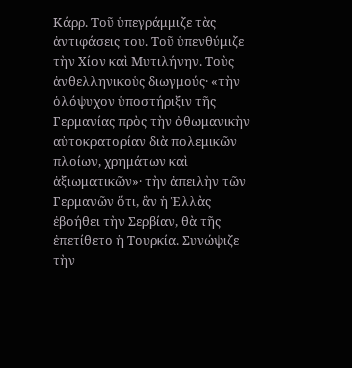Κάρρ. Τοῦ ὑπεγράμμιζε τὰς ἀντιφάσεις του. Τοῦ ὑπενθύμιζε τὴν Χίον καὶ Μυτιλήνην. Τοὺς ἀνθελληνικοὑς διωγμούς· «τὴν ὁλόψυχον ὑποστήριξιν τῆς Γερμανίας πρὸς τὴν ὀθωμανικὴν αὐτοκρατορίαν διὰ πολεμικῶν πλοίων, χρημάτων καὶ ἀξιωματικῶν»· τὴν ἀπειλὴν τῶν Γερμανῶν ὅτι, ἂν ἡ Ἑλλὰς ἐβοήθει τὴν Σερβίαν, θὰ τῆς ἐπετίθετο ἡ Τουρκία. Συνώψιζε τὴν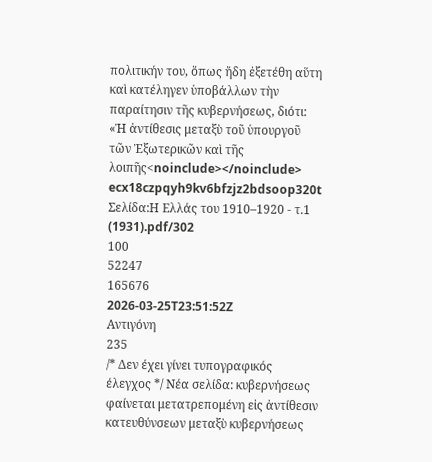πολιτικήν του, ὅπως ἤδη ἐξετέθη αὕτη καὶ κατέληγεν ὑποβάλλων τὴν παραίτησιν τῆς κυβερνήσεως, διότι:
«Ἡ ἀντίθεσις μεταξὺ τοῦ ὑπουργοῦ τῶν Ἐξωτερικῶν καὶ τῆς λοιπῆς<noinclude></noinclude>
ecx18czpqyh9kv6bfzjz2bdsoop320t
Σελίδα:Η Ελλάς του 1910–1920 - τ.1 (1931).pdf/302
100
52247
165676
2026-03-25T23:51:52Z
Αντιγόνη
235
/* Δεν έχει γίνει τυπογραφικός έλεγχος */ Νέα σελίδα: κυβερνήσεως φαίνεται μετατρεπομένη εἰς ἀντίθεσιν κατευθύνσεων μεταξὺ κυβερνήσεως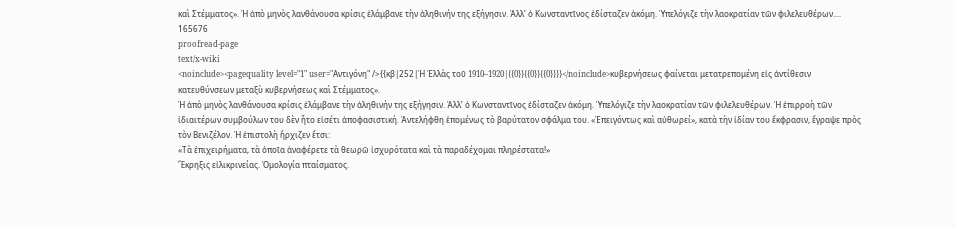καὶ Στέμματος». Ἡ ἀπὸ μηνὸς λανθάνουσα κρίσις ἐλάμβανε τὴν ἀληθινήν της εξήγησιν. Ἀλλ’ ὁ Κωνσταντῖνος ἐδίσταζεν ἀκόμη. Ὑπελόγιζε τὴν λαοκρατίαν τῶν φιλελευθέρων....
165676
proofread-page
text/x-wiki
<noinclude><pagequality level="1" user="Αντιγόνη" />{{κβ|252|Ἡ Ἑλλὰς τοῦ 1910–1920|{{0}}{{0}}{{0}}}}</noinclude>κυβερνήσεως φαίνεται μετατρεπομένη εἰς ἀντίθεσιν κατευθύνσεων μεταξὺ κυβερνήσεως καὶ Στέμματος».
Ἡ ἀπὸ μηνὸς λανθάνουσα κρίσις ἐλάμβανε τὴν ἀληθινήν της εξήγησιν. Ἀλλ’ ὁ Κωνσταντῖνος ἐδίσταζεν ἀκόμη. Ὑπελόγιζε τὴν λαοκρατίαν τῶν φιλελευθέρων. Ἡ ἐπιρροὴ τῶν ἰδιαιτέρων συμβούλων του δὲν ἦτο εἰσέτι ἀποφασιστική. Ἀντελήφθη ἑπομένως τὸ βαρύτατον σφάλμα του. «Ἐπειγόντως καὶ αὐθωρεί», κατὰ τὴν ἰδίαν του ἔκφρασιν, ἔγραψε πρὸς τὸν Βενιζέλον. Ἡ ἐπιστολὴ ἤρχιζεν ἔτσι:
«Τὰ ἐπιχειρήματα, τὰ ὁποῖα ἀναφέρετε τὰ θεωρῶ ἰσχυρότατα καὶ τὰ παραδέχομαι πληρέστατα!»
Ἔκρηξις εἰλικρινείας. Ὁμολογία πταίσματος.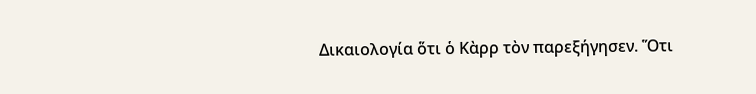Δικαιολογία ὅτι ὁ Κὰρρ τὸν παρεξήγησεν. Ὅτι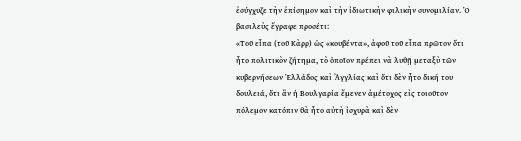ἐσύγχυζε τὴν ἐπίσημον καὶ τὴν ἰδιωτικὴν φιλικὴν συνομιλίαν. Ὁ βασιλεὺς ἔγραφε προσέτι:
«Τοῦ εἶπα (τοῦ Κὰρρ) ὡς «κουβέντα», ἀφοῦ τοῦ εἶπα πρῶτον ὅτι ἦτο πολιτικὸν ζήτημα, τὸ ὁποῖον πρέπει νὰ λυθῇ μεταξὺ τῶν κυβερνήσεων Ἑλλάδος καὶ Ἀγγλίας καὶ ὅτι δὲν ἦτο δική του δουλειά, ὅτι ἂν ἡ Βουλγαρία ἔμενεν ἀμέτοχος εἰς τοιοῦτον πόλεμον κατόπιν θὰ ἦτο αὐτὴ ἰσχυρὰ καὶ δὲν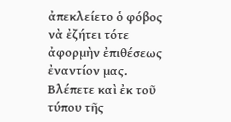ἀπεκλείετο ὁ φόβος νὰ ἐζήτει τότε ἀφορμὴν ἐπιθέσεως ἐναντίον μας. Βλέπετε καὶ ἐκ τοῦ τύπου τῆς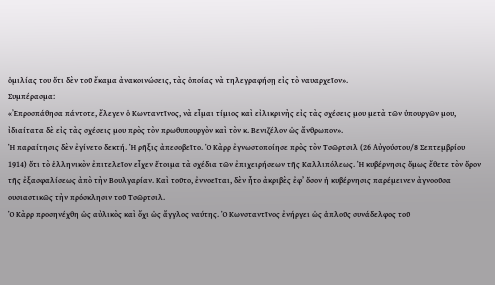ὁμιλίας του ὅτι δὲν τοῦ ἔκαμα ἀνακοινώσεις, τὰς ὁποίας νὰ τηλεγραφήσῃ εἰς τὸ ναυαρχεῖον».
Συμπέρασμα:
«Ἐπροσπάθησα πάντοτε, ἔλεγεν ὁ Κωνταντῖνος, νὰ εἶμαι τίμιος καὶ εἰλικρινὴς εἰς τὰς σχέσεις μου μετὰ τῶν ὑπουργῶν μου, ἰδιαίτατα δὲ εἰς τὰς σχέσεις μου πρὸς τὸν πρωθυπουργὸν καὶ τὸν κ. Βενιζέλον ὡς ἄνθρωπον».
Ἡ παραίτησις δὲν ἐγίνετο δεκτή. Ἡ ρῆξις ἀπεσοβεῖτο. Ὁ Κὰρρ ἐγνωστοποίησε πρὸς τὸν Τσῶρτσιλ (26 Αὐγούστου/8 Σεπτεμβρίου 1914) ὅτι τὸ ἑλληνικὸν ἐπιτελεῖον εἶχεν ἕτοιμα τὰ σχέδια τῶν ἐπιχειρήσεων τῆς Καλλιπόλεως. Ἡ κυβέρνησις ὅμως ἔθετε τὸν ὅρον τῆς ἐξασφαλίσεως ἀπὸ τὴν Βουλγαρίαν. Καὶ τοῦτο, ἐννοεῖται, δὲν ἦτο ἀκριβὲς ἐφ’ ὅσον ἡ κυβέρνησις παρέμεινεν ἀγνοοῦσα ουσιαστικῶς τὴν πρόσκλησιν τοῦ Τσῶρτσιλ.
Ὁ Κὰρρ προσηνέχθη ὡς αὐλικὸς καὶ ὄχι ὡς ἄγγλος ναύτης. Ὁ Κωνσταντῖνος ἐνήργει ὡς ἁπλοῦς συνάδελφος τοῦ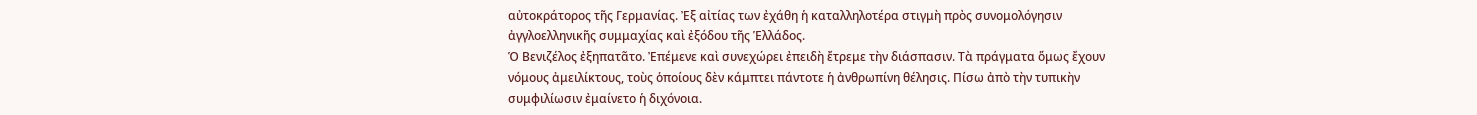αὐτοκράτορος τῆς Γερμανίας. Ἐξ αἰτίας των ἐχάθη ἡ καταλληλοτέρα στιγμὴ πρὸς συνομολόγησιν ἀγγλοελληνικῆς συμμαχίας καὶ ἐξόδου τῆς Ἑλλάδος.
Ὁ Βενιζέλος ἐξηπατᾶτο. Ἐπέμενε καὶ συνεχώρει ἐπειδὴ ἔτρεμε τὴν διάσπασιν. Τὰ πράγματα ὅμως ἔχουν νόμους ἀμειλίκτους, τοὺς ὁποίους δὲν κάμπτει πάντοτε ἡ ἀνθρωπίνη θέλησις. Πίσω ἀπὸ τὴν τυπικὴν συμφιλίωσιν ἐμαίνετο ἡ διχόνοια.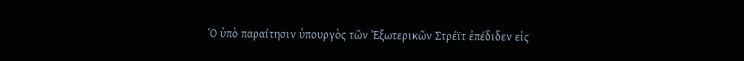Ὁ ὑπὸ παραίτησιν ὑπουργὸς τῶν Ἐξωτερικῶν Στρέϊτ ἐπέδιδεν εἰς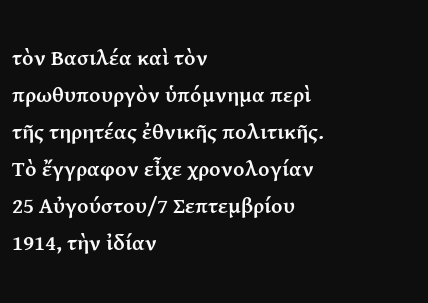τὸν Βασιλέα καὶ τὸν πρωθυπουργὸν ὑπόμνημα περὶ τῆς τηρητέας ἐθνικῆς πολιτικῆς. Τὸ ἔγγραφον εἶχε χρονολογίαν 25 Αὐγούστου/7 Σεπτεμβρίου 1914, τὴν ἰδίαν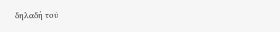δηλαδὴ τοῦ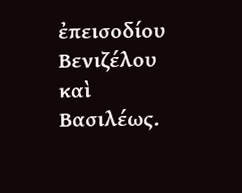ἐπεισοδίου Βενιζέλου καὶ Βασιλέως.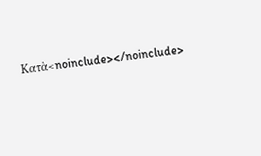Κατὰ<noinclude></noinclude>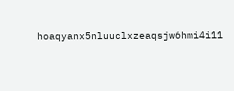hoaqyanx5nluuclxzeaqsjw6hmi4i11